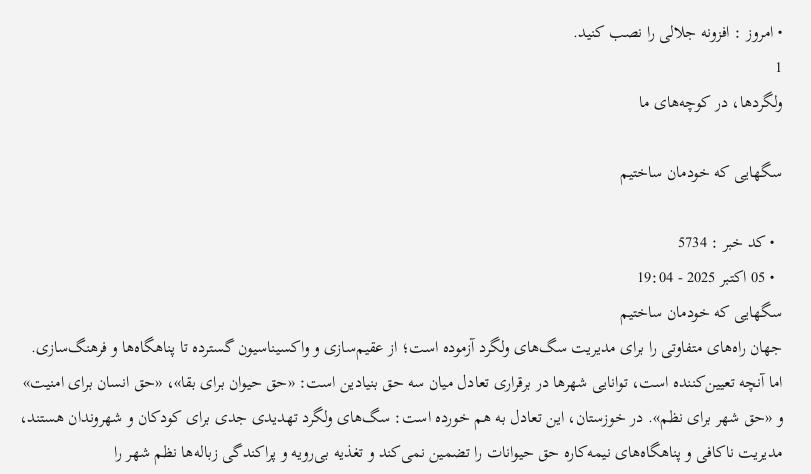• امروز : افزونه جلالی را نصب کنید.
1
ولگردها، در کوچه‌های ما

سگهایی که خودمان ساختیم

  • کد خبر : 5734
  • 05 اکتبر 2025 - 19:04
سگهایی که خودمان ساختیم
جهان راه‌های متفاوتی را برای مدیریت سگ‌های ولگرد آزموده است؛ از عقیم‌سازی و واکسیناسیون گسترده تا پناهگاه‌ها و فرهنگ‌سازی. اما آنچه تعیین‌کننده است، توانایی شهرها در برقراری تعادل میان سه حق بنیادین است: «حق حیوان برای بقا»، «حق انسان برای امنیت» و «حق شهر برای نظم». در خوزستان، این تعادل به هم خورده است: سگ‌های ولگرد تهدیدی جدی برای کودکان و شهروندان هستند، مدیریت ناکافی و پناهگاه‌های نیمه‌کاره حق حیوانات را تضمین نمی‌کند و تغذیه بی‌رویه و پراکندگی زباله‌ها نظم شهر را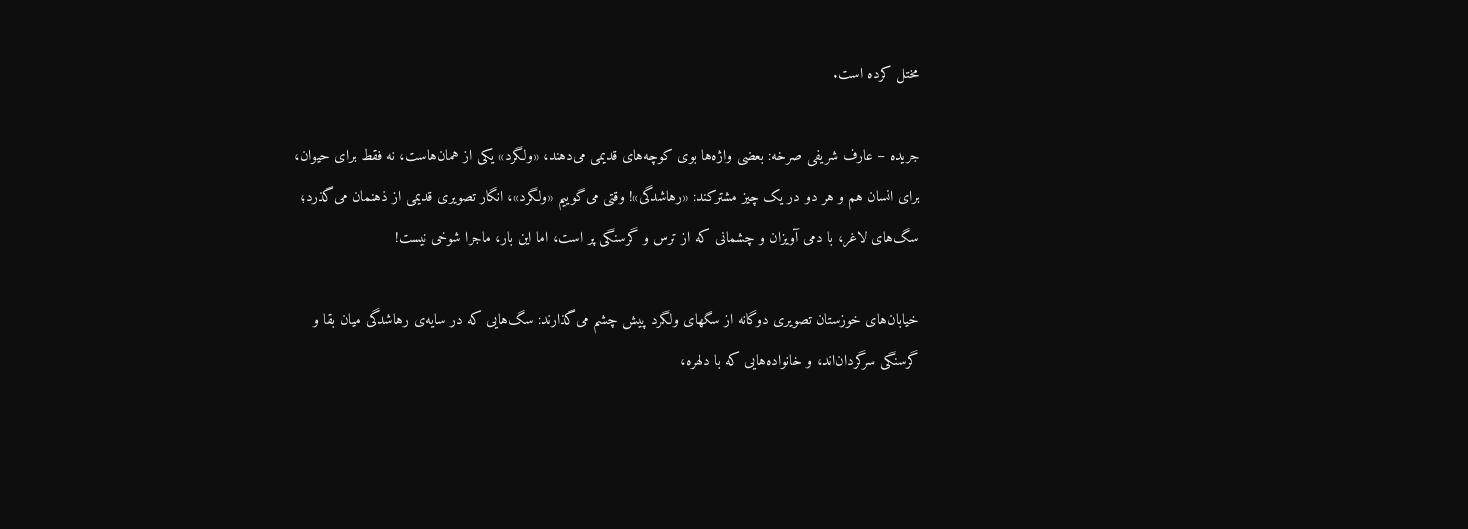مختل کرده است.

جریده – عارف شریفی صرخه: بعضی واژه‌ها بوی کوچه‌های قدیمی می‌دهند، «ولگرد» یکی از همان‌هاست، نه فقط برای حیوان، برای انسان هم و هر دو در یک چیز مشترکند: «رهاشدگی»! وقتی می‌گوییم «ولگرد»، انگار تصویری قدیمی از ذهنمان می‌گذرد؛ سگ‌های لاغر، با دمی آویزان و چشمانی که از ترس و گرسنگی پر است، اما این بار، ماجرا شوخی نیست!

خیابان‌های خوزستان تصویری دوگانه از سگهای ولگرد پیش چشم می‌گذارند: سگ‌هایی که در سایه‌ی رهاشدگی میان بقا و گرسنگی سرگردان‌اند، و خانواده‌هایی که با دلهره،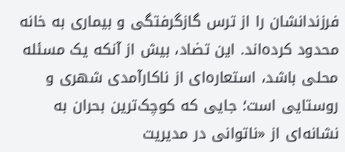فرزندانشان را از ترس گازگرفتگی و بیماری به خانه محدود کرده‌اند. این تضاد، بیش از آنکه یک مسئله محلی باشد، استعاره‌ای از ناکارآمدی شهری و روستایی است؛ جایی که کوچک‌ترین بحران‌ به نشانه‌ای از «ناتوانی در مدیریت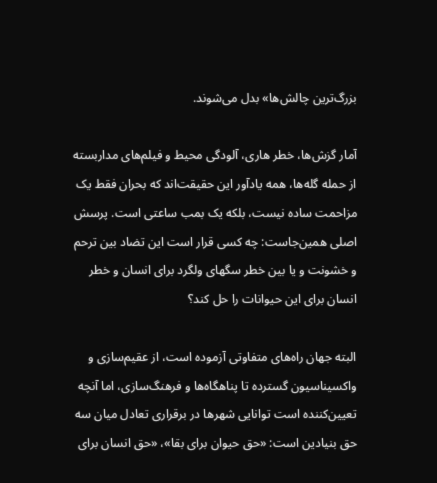بزرگ‌ترین چالش‌ها» بدل می‌شوند.

آمار گزش‌ها، خطر هاری، آلودگی محیط و فیلم‌های مداربسته از حمله گله‌ها، همه یادآور این حقیقت‌اند که بحران فقط یک مزاحمت ساده نیست، بلکه یک بمب ساعتی است. پرسش اصلی همین‌جاست: چه کسی قرار است این تضاد بین ترحم و خشونت و یا بین خطر سگهای ولگرد برای انسان و خطر انسان برای این حیوانات را حل کند؟

البته جهان راه‌های متفاوتی آزموده است، از عقیم‌سازی و واکسیناسیون گسترده تا پناهگاه‌ها و فرهنگ‌سازی، اما آنچه تعیین‌کننده است توانایی شهرها در برقراری تعادل میان سه حق بنیادین است: «حق حیوان برای بقا»، «حق انسان برای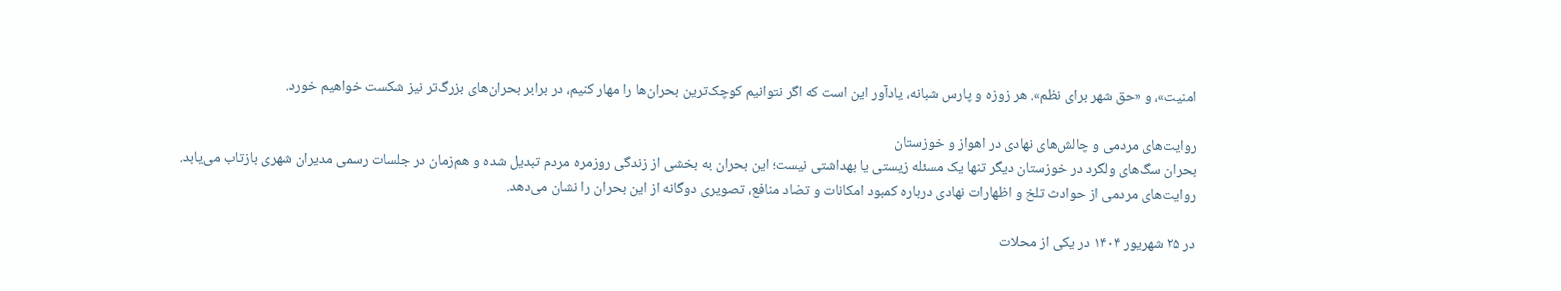امنیت»، و «حق شهر برای نظم». هر زوزه‌ و پارس شبانه، یادآور این است که اگر نتوانیم کوچک‌ترین بحران‌ها را مهار کنیم، در برابر بحران‌های بزرگ‌تر نیز شکست خواهیم خورد.

روایت‌های مردمی و چالش‌های نهادی در اهواز و خوزستان
بحران سگ‌های ولگرد در خوزستان دیگر تنها یک مسئله زیستی یا بهداشتی نیست؛ این بحران به بخشی از زندگی روزمره مردم تبدیل شده و هم‌زمان در جلسات رسمی مدیران شهری بازتاب می‌یابد. روایت‌های مردمی از حوادث تلخ و اظهارات نهادی درباره کمبود امکانات و تضاد منافع، تصویری دوگانه از این بحران را نشان می‌دهد.

در ۲۵ شهریور ۱۴۰۴ در یکی از محلات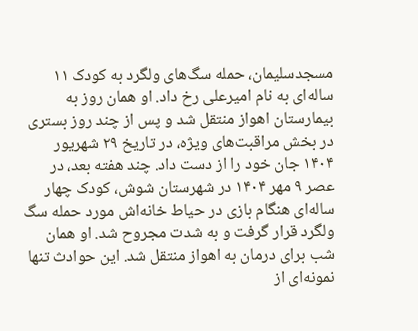مسجدسلیمان، حمله سگ‌های ولگرد به کودک ۱۱ ساله‌ای به نام امیرعلی رخ داد. او همان روز به بیمارستان اهواز منتقل شد و پس از چند روز بستری در بخش مراقبت‌های ویژه، در تاریخ ۲۹ شهریور ۱۴۰۴ جان خود را از دست داد. چند هفته بعد، در عصر ۹ مهر ۱۴۰۴ در شهرستان شوش، کودک چهار ساله‌ای هنگام بازی در حیاط خانه‌اش مورد حمله سگ ولگرد قرار گرفت و به شدت مجروح شد. او همان شب برای درمان به اهواز منتقل شد. این حوادث تنها نمونه‌ای از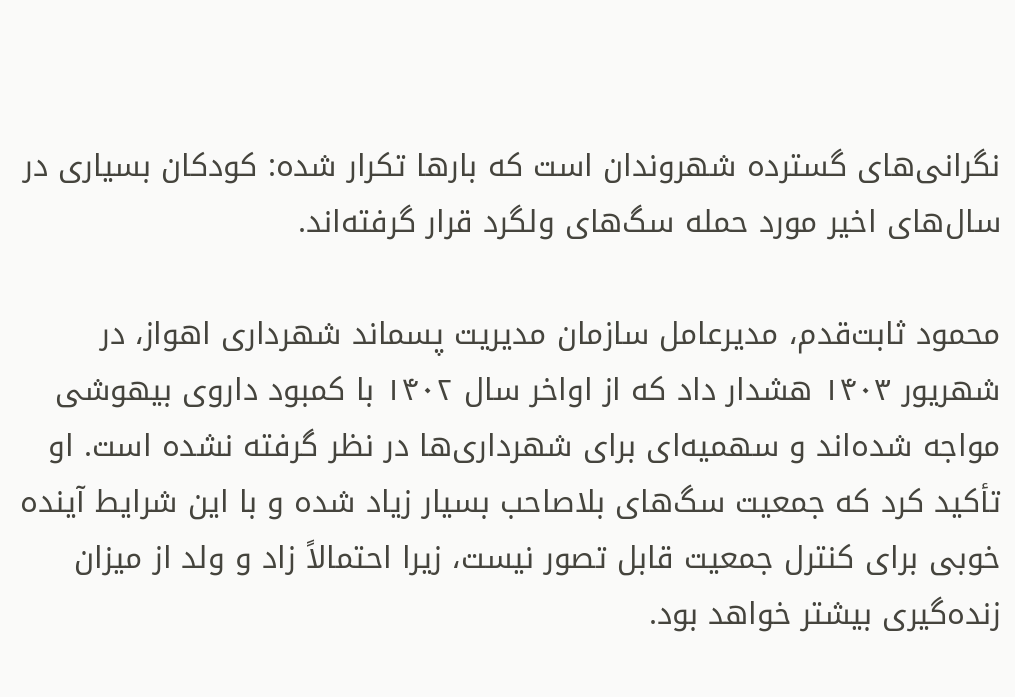نگرانی‌های گسترده شهروندان است که بارها تکرار شده: کودکان بسیاری در سال‌های اخیر مورد حمله سگ‌های ولگرد قرار گرفته‌اند.

محمود ثابت‌قدم، مدیرعامل سازمان مدیریت پسماند شهرداری اهواز، در شهریور ۱۴۰۳ هشدار داد که از اواخر سال ۱۴۰۲ با کمبود داروی بیهوشی مواجه شده‌اند و سهمیه‌ای برای شهرداری‌ها در نظر گرفته نشده است. او تأکید کرد که جمعیت سگ‌های بلاصاحب بسیار زیاد شده و با این شرایط آینده خوبی برای کنترل جمعیت قابل تصور نیست، زیرا احتمالاً زاد و ولد از میزان زنده‌گیری بیشتر خواهد بود.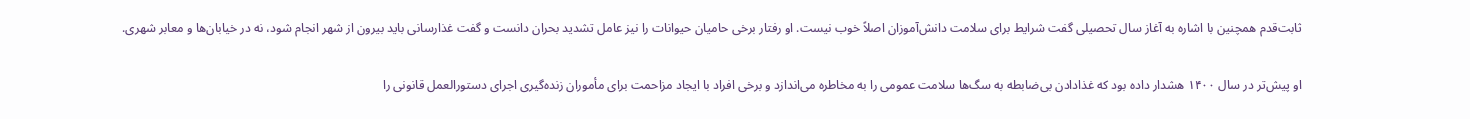ثابت‌قدم همچنین با اشاره به آغاز سال تحصیلی گفت شرایط برای سلامت دانش‌آموزان اصلاً خوب نیست. او رفتار برخی حامیان حیوانات را نیز عامل تشدید بحران دانست و گفت غذارسانی باید بیرون از شهر انجام شود، نه در خیابان‌ها و معابر شهری.

او پیش‌تر در سال ۱۴۰۰ هشدار داده بود که غذادادن بی‌ضابطه به سگ‌ها سلامت عمومی را به مخاطره می‌اندازد و برخی افراد با ایجاد مزاحمت برای مأموران زنده‌گیری اجرای دستورالعمل قانونی را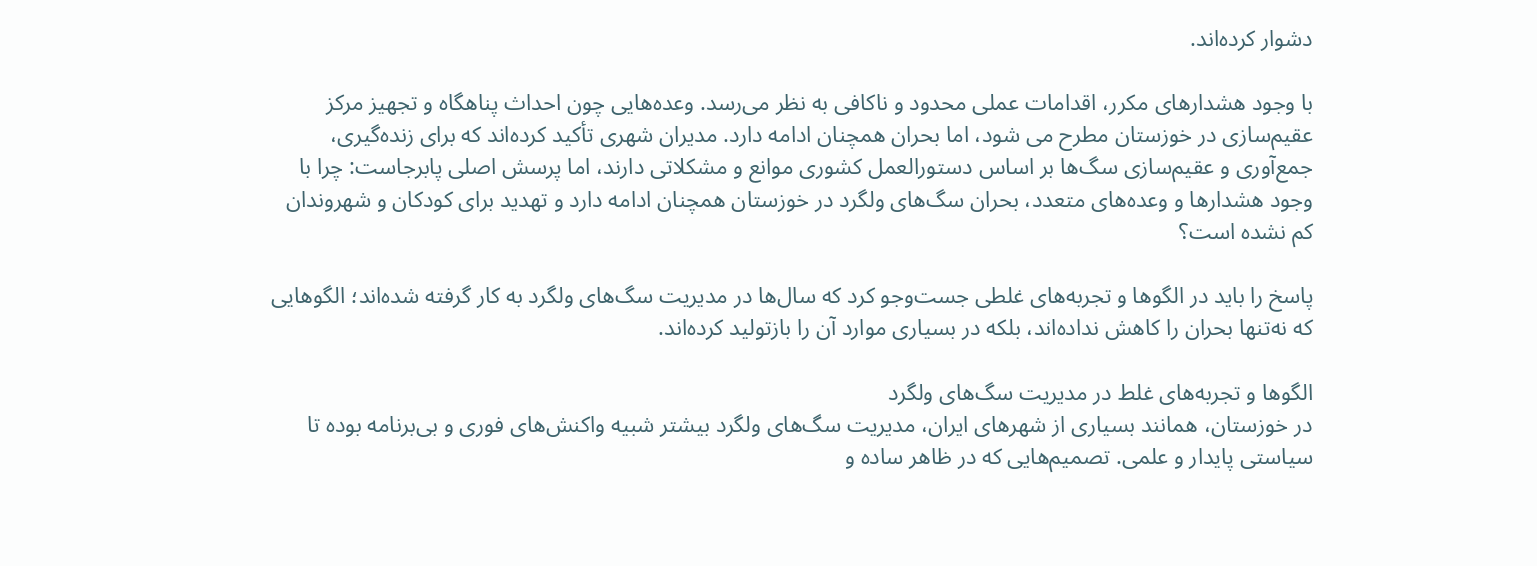دشوار کرده‌اند.

با وجود هشدارهای مکرر، اقدامات عملی محدود و ناکافی به نظر می‌رسد. وعده‌هایی چون احداث پناهگاه و تجهیز مرکز عقیم‌سازی در خوزستان مطرح می شود، اما بحران همچنان ادامه دارد. مدیران شهری تأکید کرده‌اند که برای زنده‌گیری، جمع‌آوری و عقیم‌سازی سگ‌ها بر اساس دستورالعمل کشوری موانع و مشکلاتی دارند، اما پرسش اصلی پابرجاست: چرا با وجود هشدارها و وعده‌های متعدد، بحران سگ‌های ولگرد در خوزستان همچنان ادامه دارد و تهدید برای کودکان و شهروندان کم نشده است؟

پاسخ را باید در الگوها و تجربه‌های غلطی جست‌وجو کرد که سال‌ها در مدیریت سگ‌های ولگرد به کار گرفته شده‌اند؛ الگوهایی که نه‌تنها بحران را کاهش نداده‌اند، بلکه در بسیاری موارد آن را بازتولید کرده‌اند.

الگوها و تجربه‌های غلط در مدیریت سگ‌های ولگرد
در خوزستان، همانند بسیاری از شهرهای ایران، مدیریت سگ‌های ولگرد بیشتر شبیه واکنش‌های فوری و بی‌برنامه بوده تا سیاستی پایدار و علمی. تصمیم‌هایی که در ظاهر ساده و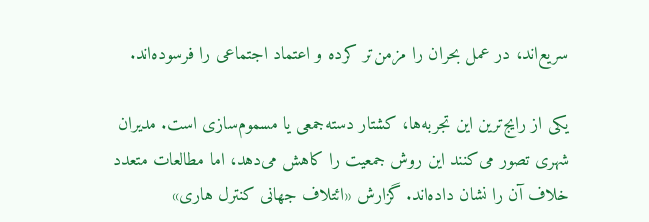سریع‌اند، در عمل بحران را مزمن‌تر کرده و اعتماد اجتماعی را فرسوده‌اند.

یکی از رایج‌ترین این تجربه‌ها، کشتار دسته‌جمعی یا مسموم‌سازی است. مدیران شهری تصور می‌کنند این روش جمعیت را کاهش می‌دهد، اما مطالعات متعدد خلاف آن را نشان داده‌اند. گزارش «ائتلاف جهانی کنترل هاری»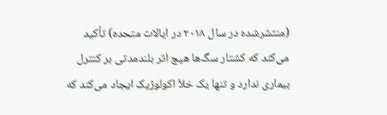(منتشرشده در سال ۲۰۱۸ در ایالات متحده) تأکید می‌کند که کشتار سگ‌ها هیچ اثر بلندمدتی بر کنترل بیماری ندارد و تنها یک خلأ اکولوژیک ایجاد می‌کند که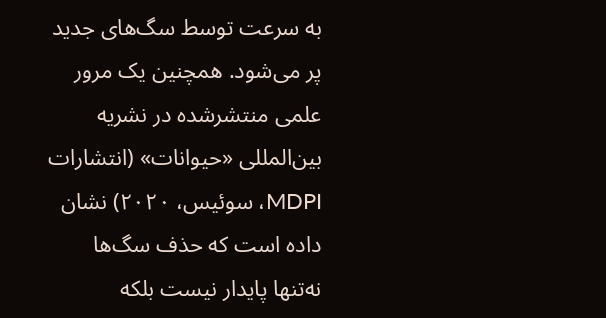به سرعت توسط سگ‌های جدید پر می‌شود. همچنین یک مرور علمی منتشرشده در نشریه بین‌المللی «حیوانات» (انتشارات MDPI، سوئیس، ۲۰۲۰) نشان داده است که حذف سگ‌ها نه‌تنها پایدار نیست بلکه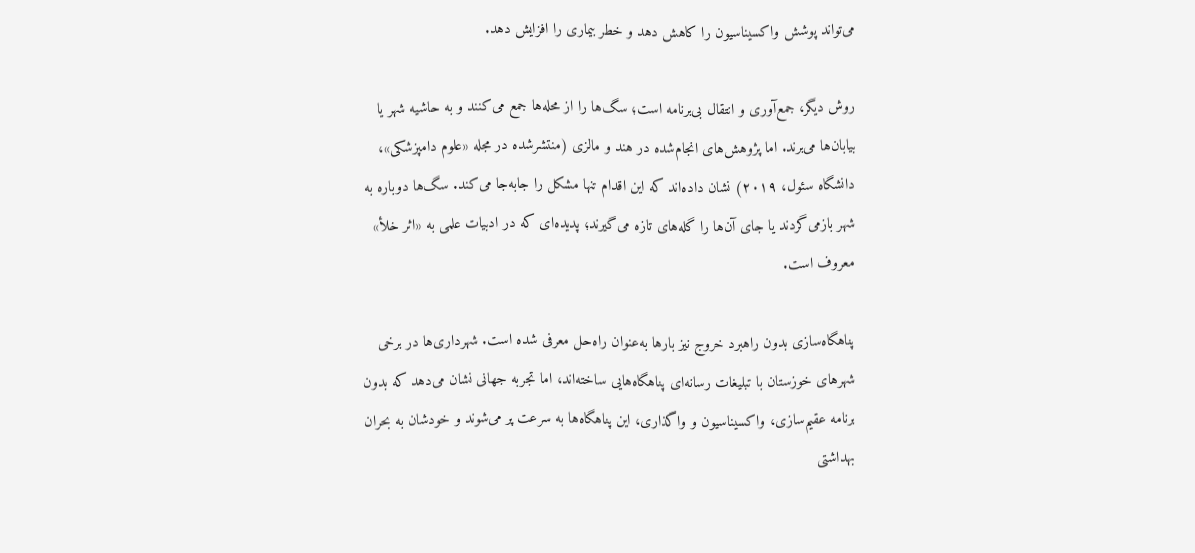می‌تواند پوشش واکسیناسیون را کاهش دهد و خطر بیماری را افزایش دهد.

روش دیگر، جمع‌آوری و انتقال بی‌برنامه است؛ سگ‌ها را از محله‌ها جمع می‌کنند و به حاشیه شهر یا بیابان‌ها می‌برند. اما پژوهش‌های انجام‌شده در هند و مالزی (منتشرشده در مجله «علوم دامپزشکی»، دانشگاه سئول، ۲۰۱۹) نشان داده‌اند که این اقدام تنها مشکل را جابه‌جا می‌کند. سگ‌ها دوباره به شهر بازمی‌گردند یا جای آن‌ها را گله‌های تازه می‌گیرند؛ پدیده‌ای که در ادبیات علمی به «اثر خلأ» معروف است.

پناهگاه‌سازی بدون راهبرد خروج نیز بارها به‌عنوان راه‌حل معرفی شده است. شهرداری‌ها در برخی شهرهای خوزستان با تبلیغات رسانه‌ای پناهگاه‌هایی ساخته‌اند، اما تجربه جهانی نشان می‌دهد که بدون برنامه عقیم‌سازی، واکسیناسیون و واگذاری، این پناهگاه‌ها به سرعت پر می‌شوند و خودشان به بحران بهداشتی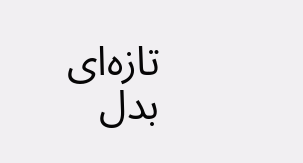تازه‌ای بدل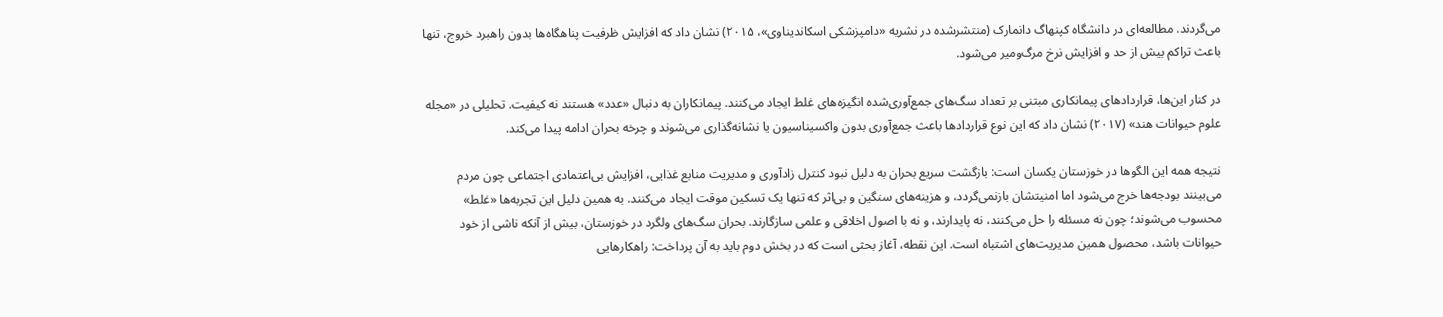می‌گردند. مطالعه‌ای در دانشگاه کپنهاگ دانمارک (منتشرشده در نشریه «دامپزشکی اسکاندیناوی»، ۲۰۱۵) نشان داد که افزایش ظرفیت پناهگاه‌ها بدون راهبرد خروج، تنها باعث تراکم بیش از حد و افزایش نرخ مرگ‌ومیر می‌شود.

در کنار این‌ها، قراردادهای پیمانکاری مبتنی بر تعداد سگ‌های جمع‌آوری‌شده انگیزه‌های غلط ایجاد می‌کنند. پیمانکاران به دنبال «عدد» هستند نه کیفیت. تحلیلی در «مجله علوم حیوانات هند» (۲۰۱۷) نشان داد که این نوع قراردادها باعث جمع‌آوری بدون واکسیناسیون یا نشانه‌گذاری می‌شوند و چرخه بحران ادامه پیدا می‌کند.

نتیجه همه این الگوها در خوزستان یکسان است: بازگشت سریع بحران به دلیل نبود کنترل زادآوری و مدیریت منابع غذایی، افزایش بی‌اعتمادی اجتماعی چون مردم می‌بینند بودجه‌ها خرج می‌شود اما امنیتشان بازنمی‌گردد، و هزینه‌های سنگین و بی‌اثر که تنها یک تسکین موقت ایجاد می‌کنند. به همین دلیل این تجربه‌ها «غلط» محسوب می‌شوند؛ چون نه مسئله را حل می‌کنند، نه پایدارند، و نه با اصول اخلاقی و علمی سازگارند. بحران سگ‌های ولگرد در خوزستان، بیش از آنکه ناشی از خود حیوانات باشد، محصول همین مدیریت‌های اشتباه است. این نقطه، آغاز بحثی است که در بخش دوم باید به آن پرداخت: راهکارهایی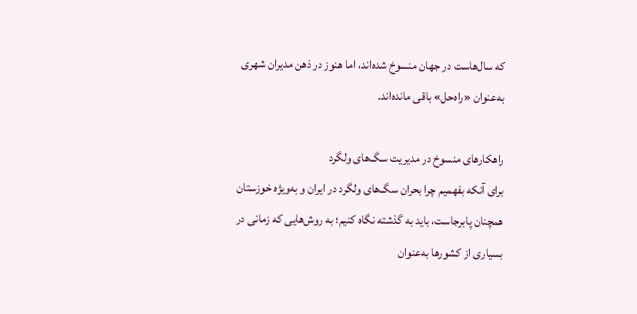که سال‌هاست در جهان منسوخ شده‌اند، اما هنوز در ذهن مدیران شهری به‌عنوان «راه‌حل» باقی مانده‌اند.

راهکارهای منسوخ در مدیریت سگ‌های ولگرد
برای آنکه بفهمیم چرا بحران سگ‌های ولگرد در ایران و به‌ویژه خوزستان همچنان پابرجاست، باید به گذشته نگاه کنیم؛ به روش‌هایی که زمانی در بسیاری از کشورها به‌عنوان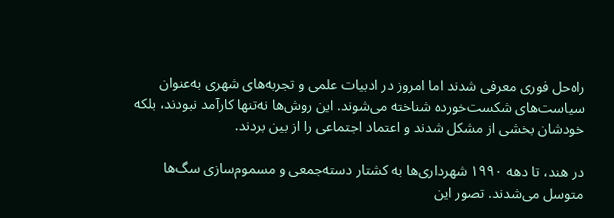راه‌حل فوری معرفی شدند اما امروز در ادبیات علمی و تجربه‌های شهری به‌عنوان سیاست‌های شکست‌خورده شناخته می‌شوند. این روش‌ها نه‌تنها کارآمد نبودند، بلکه خودشان بخشی از مشکل شدند و اعتماد اجتماعی را از بین بردند.

در هند، تا دهه ۱۹۹۰ شهرداری‌ها به کشتار دسته‌جمعی و مسموم‌سازی سگ‌ها متوسل می‌شدند. تصور این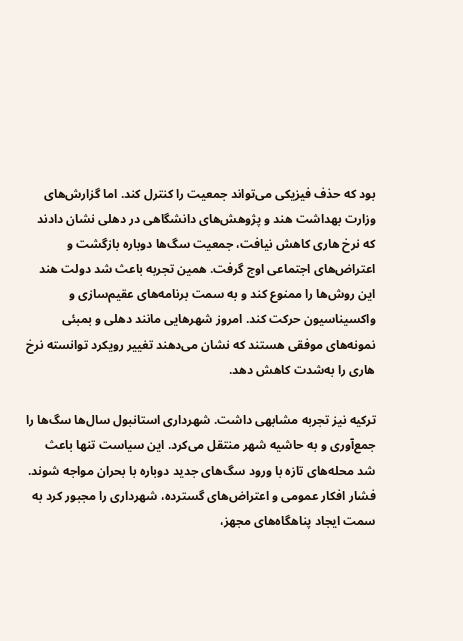بود که حذف فیزیکی می‌تواند جمعیت را کنترل کند. اما گزارش‌های وزارت بهداشت هند و پژوهش‌های دانشگاهی در دهلی نشان دادند که نرخ هاری کاهش نیافت، جمعیت سگ‌ها دوباره بازگشت و اعتراض‌های اجتماعی اوج گرفت. همین تجربه باعث شد دولت هند این روش‌ها را ممنوع کند و به سمت برنامه‌های عقیم‌سازی و واکسیناسیون حرکت کند. امروز شهرهایی مانند دهلی و بمبئی نمونه‌های موفقی هستند که نشان می‌دهند تغییر رویکرد توانسته نرخ هاری را به‌شدت کاهش دهد.

ترکیه نیز تجربه مشابهی داشت. شهرداری استانبول سال‌ها سگ‌ها را جمع‌آوری و به حاشیه شهر منتقل می‌کرد. این سیاست تنها باعث شد محله‌های تازه با ورود سگ‌های جدید دوباره با بحران مواجه شوند. فشار افکار عمومی و اعتراض‌های گسترده، شهرداری را مجبور کرد به سمت ایجاد پناهگاه‌های مجهز،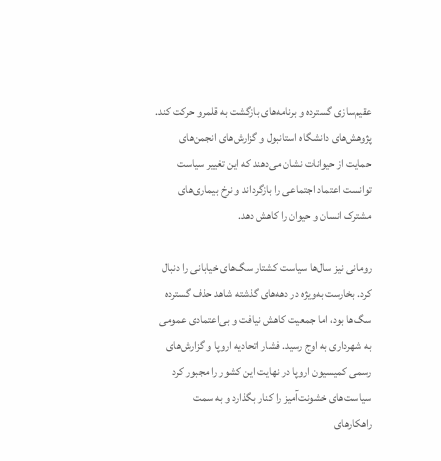عقیم‌سازی گسترده و برنامه‌های بازگشت به قلمرو حرکت کند. پژوهش‌های دانشگاه استانبول و گزارش‌های انجمن‌های حمایت از حیوانات نشان می‌دهند که این تغییر سیاست توانست اعتماد اجتماعی را بازگرداند و نرخ بیماری‌های مشترک انسان و حیوان را کاهش دهد.

رومانی نیز سال‌ها سیاست کشتار سگ‌های خیابانی را دنبال کرد. بخارست به‌ویژه در دهه‌های گذشته شاهد حذف گسترده سگ‌ها بود، اما جمعیت کاهش نیافت و بی‌اعتمادی عمومی به شهرداری به اوج رسید. فشار اتحادیه اروپا و گزارش‌های رسمی کمیسیون اروپا در نهایت این کشور را مجبور کرد سیاست‌های خشونت‌آمیز را کنار بگذارد و به سمت راهکارهای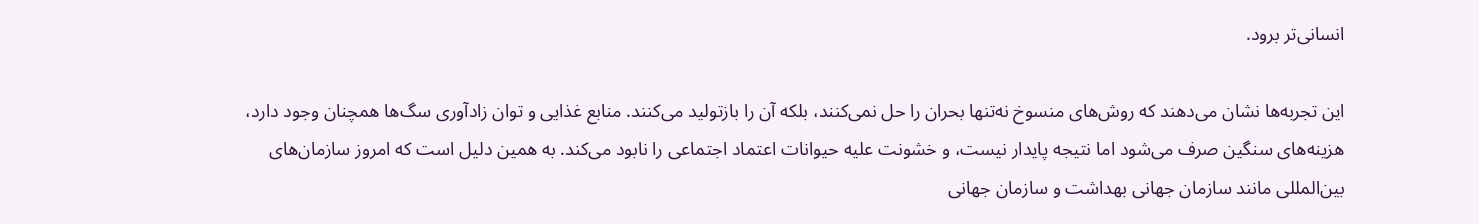انسانی‌تر برود.

این تجربه‌ها نشان می‌دهند که روش‌های منسوخ نه‌تنها بحران را حل نمی‌کنند، بلکه آن را بازتولید می‌کنند. منابع غذایی و توان زادآوری سگ‌ها همچنان وجود دارد، هزینه‌های سنگین صرف می‌شود اما نتیجه پایدار نیست، و خشونت علیه حیوانات اعتماد اجتماعی را نابود می‌کند. به همین دلیل است که امروز سازمان‌های بین‌المللی مانند سازمان جهانی بهداشت و سازمان جهانی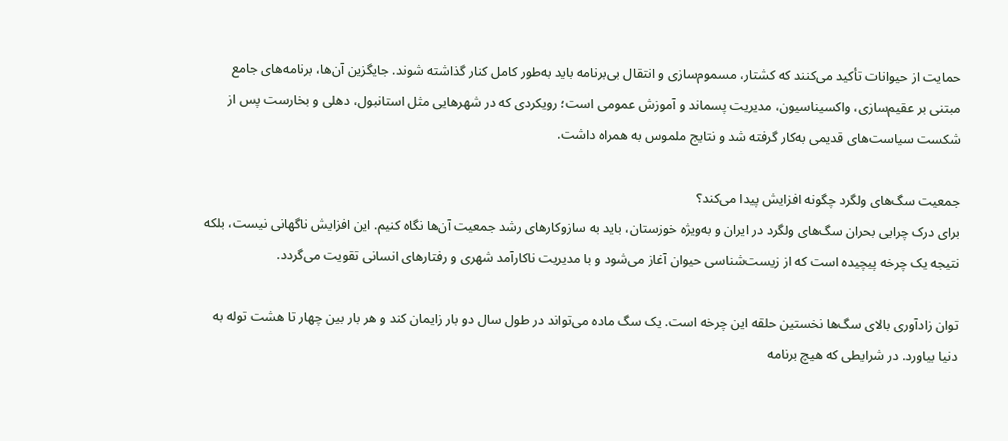حمایت از حیوانات تأکید می‌کنند که کشتار، مسموم‌سازی و انتقال بی‌برنامه باید به‌طور کامل کنار گذاشته شوند. جایگزین آن‌ها، برنامه‌های جامع مبتنی بر عقیم‌سازی، واکسیناسیون، مدیریت پسماند و آموزش عمومی است؛ رویکردی که در شهرهایی مثل استانبول، دهلی و بخارست پس از شکست سیاست‌های قدیمی به‌کار گرفته شد و نتایج ملموس به همراه داشت.

جمعیت سگ‌های ولگرد چگونه افزایش پیدا می‌کند؟
برای درک چرایی بحران سگ‌های ولگرد در ایران و به‌ویژه خوزستان، باید به سازوکارهای رشد جمعیت آن‌ها نگاه کنیم. این افزایش ناگهانی نیست، بلکه نتیجه یک چرخه پیچیده است که از زیست‌شناسی حیوان آغاز می‌شود و با مدیریت ناکارآمد شهری و رفتارهای انسانی تقویت می‌گردد.

توان زادآوری بالای سگ‌ها نخستین حلقه این چرخه است. یک سگ ماده می‌تواند در طول سال دو بار زایمان کند و هر بار بین چهار تا هشت توله به دنیا بیاورد. در شرایطی که هیچ برنامه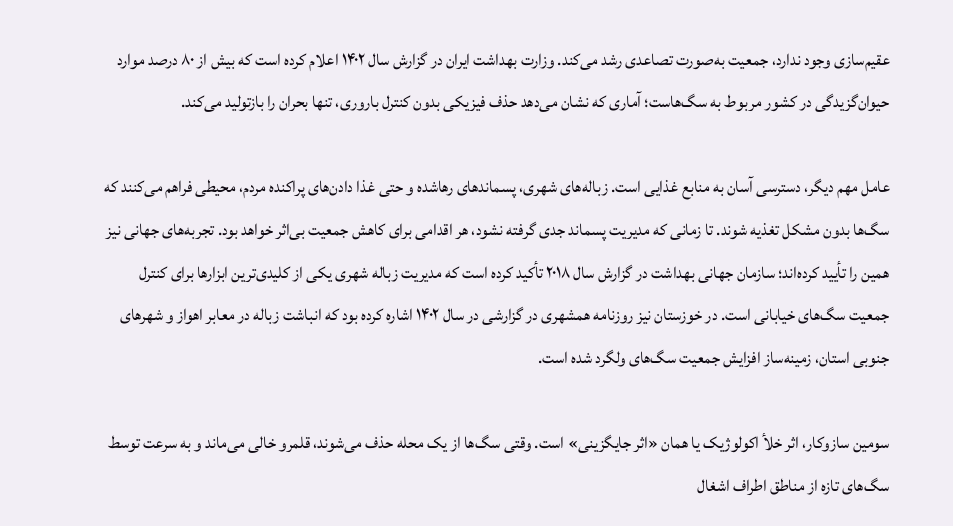عقیم‌سازی وجود ندارد، جمعیت به‌صورت تصاعدی رشد می‌کند. وزارت بهداشت ایران در گزارش سال ۱۴۰۲ اعلام کرده است که بیش از ۸۰ درصد موارد حیوان‌گزیدگی در کشور مربوط به سگ‌هاست؛ آماری که نشان می‌دهد حذف فیزیکی بدون کنترل باروری، تنها بحران را بازتولید می‌کند.

عامل مهم دیگر، دسترسی آسان به منابع غذایی است. زباله‌های شهری، پسماندهای رهاشده و حتی غذا دادن‌های پراکنده مردم، محیطی فراهم می‌کنند که سگ‌ها بدون مشکل تغذیه شوند. تا زمانی که مدیریت پسماند جدی گرفته نشود، هر اقدامی برای کاهش جمعیت بی‌اثر خواهد بود. تجربه‌های جهانی نیز همین را تأیید کرده‌اند؛ سازمان جهانی بهداشت در گزارش سال ۲۰۱۸ تأکید کرده است که مدیریت زباله شهری یکی از کلیدی‌ترین ابزارها برای کنترل جمعیت سگ‌های خیابانی است. در خوزستان نیز روزنامه همشهری در گزارشی در سال ۱۴۰۲ اشاره کرده بود که انباشت زباله در معابر اهواز و شهرهای جنوبی استان، زمینه‌ساز افزایش جمعیت سگ‌های ولگرد شده است.

سومین سازوکار، اثر خلأ اکولوژیک یا همان «اثر جایگزینی» است. وقتی سگ‌ها از یک محله حذف می‌شوند، قلمرو خالی می‌ماند و به سرعت توسط سگ‌های تازه از مناطق اطراف اشغال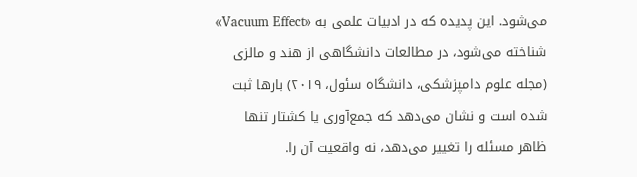می‌شود. این پدیده که در ادبیات علمی به «Vacuum Effect» شناخته می‌شود، در مطالعات دانشگاهی از هند و مالزی (مجله علوم دامپزشکی، دانشگاه سئول، ۲۰۱۹) بارها ثبت شده است و نشان می‌دهد که جمع‌آوری یا کشتار تنها ظاهر مسئله را تغییر می‌دهد، نه واقعیت آن را.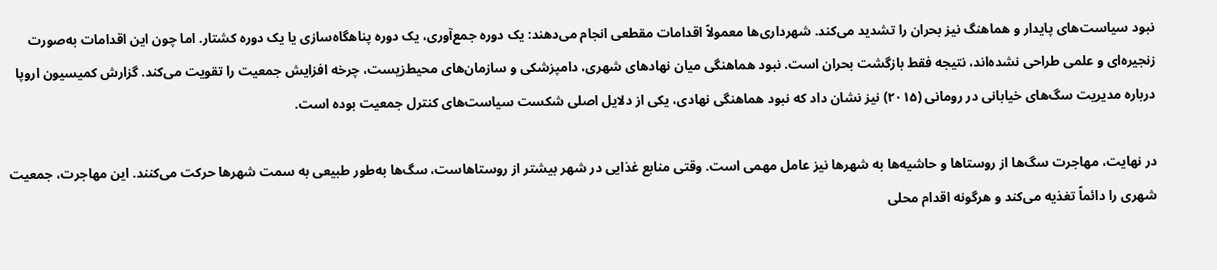نبود سیاست‌های پایدار و هماهنگ نیز بحران را تشدید می‌کند. شهرداری‌ها معمولاً اقدامات مقطعی انجام می‌دهند: یک دوره جمع‌آوری، یک دوره پناهگاه‌سازی یا یک دوره کشتار. اما چون این اقدامات به‌صورت زنجیره‌ای و علمی طراحی نشده‌اند، نتیجه فقط بازگشت بحران است. نبود هماهنگی میان نهادهای شهری، دامپزشکی و سازمان‌های محیط‌زیست، چرخه افزایش جمعیت را تقویت می‌کند. گزارش کمیسیون اروپا درباره مدیریت سگ‌های خیابانی در رومانی (۲۰۱۵) نیز نشان داد که نبود هماهنگی نهادی، یکی از دلایل اصلی شکست سیاست‌های کنترل جمعیت بوده است.

در نهایت، مهاجرت سگ‌ها از روستاها و حاشیه‌ها به شهرها نیز عامل مهمی است. وقتی منابع غذایی در شهر بیشتر از روستاهاست، سگ‌ها به‌طور طبیعی به سمت شهرها حرکت می‌کنند. این مهاجرت، جمعیت شهری را دائماً تغذیه می‌کند و هرگونه اقدام محلی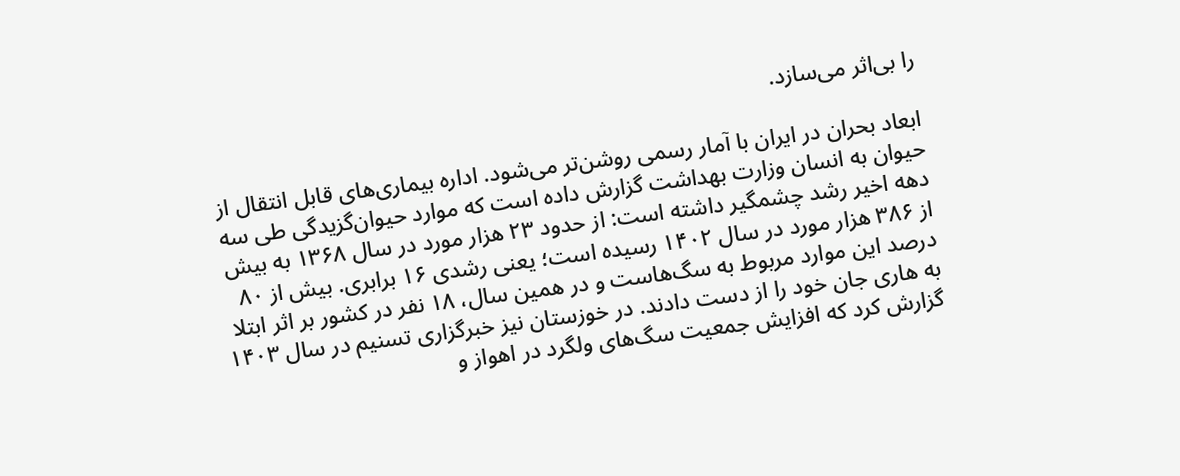را بی‌اثر می‌سازد.

ابعاد بحران در ایران با آمار رسمی روشن‌تر می‌شود. اداره بیماری‌های قابل انتقال از حیوان به انسان وزارت بهداشت گزارش داده است که موارد حیوان‌گزیدگی طی سه دهه اخیر رشد چشمگیر داشته است: از حدود ۲۳ هزار مورد در سال ۱۳۶۸ به بیش از ۳۸۶ هزار مورد در سال ۱۴۰۲ رسیده است؛ یعنی رشدی ۱۶ برابری. بیش از ۸۰ درصد این موارد مربوط به سگ‌هاست و در همین سال، ۱۸ نفر در کشور بر اثر ابتلا به هاری جان خود را از دست دادند. در خوزستان نیز خبرگزاری تسنیم در سال ۱۴۰۳ گزارش کرد که افزایش جمعیت سگ‌های ولگرد در اهواز و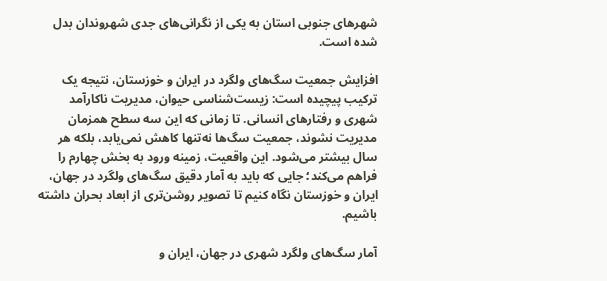شهرهای جنوبی استان به یکی از نگرانی‌های جدی شهروندان بدل شده است.

افزایش جمعیت سگ‌های ولگرد در ایران و خوزستان، نتیجه یک ترکیب پیچیده است: زیست‌شناسی حیوان، مدیریت ناکارآمد شهری و رفتارهای انسانی. تا زمانی که این سه سطح همزمان مدیریت نشوند، جمعیت سگ‌ها نه‌تنها کاهش نمی‌یابد، بلکه هر سال بیشتر می‌شود. این واقعیت، زمینه ورود به بخش چهارم را فراهم می‌کند؛ جایی که باید به آمار دقیق سگ‌های ولگرد در جهان، ایران و خوزستان نگاه کنیم تا تصویر روشن‌تری از ابعاد بحران داشته باشیم.

آمار سگ‌های ولگرد شهری در جهان، ایران و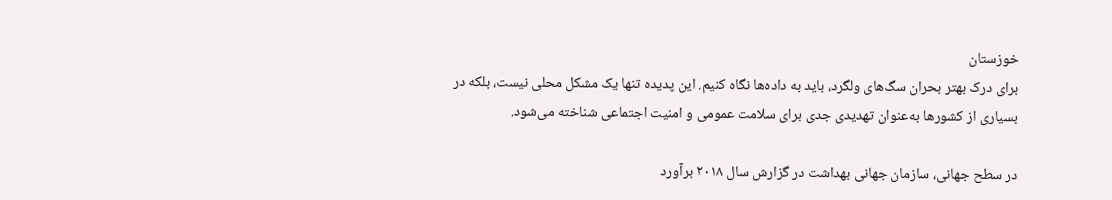خوزستان
برای درک بهتر بحران سگ‌های ولگرد، باید به داده‌ها نگاه کنیم. این پدیده تنها یک مشکل محلی نیست، بلکه در بسیاری از کشورها به‌عنوان تهدیدی جدی برای سلامت عمومی و امنیت اجتماعی شناخته می‌شود.

در سطح جهانی، سازمان جهانی بهداشت در گزارش سال ۲۰۱۸ برآورد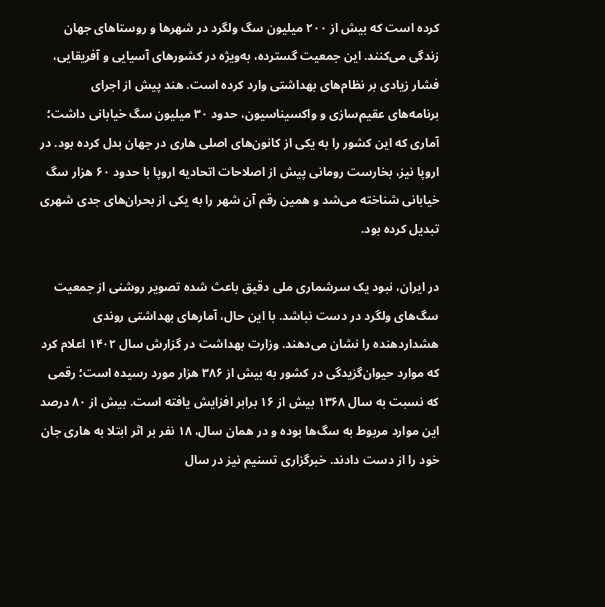کرده است که بیش از ۲۰۰ میلیون سگ ولگرد در شهرها و روستاهای جهان زندگی می‌کنند. این جمعیت گسترده، به‌ویژه در کشورهای آسیایی و آفریقایی، فشار زیادی بر نظام‌های بهداشتی وارد کرده است. هند پیش از اجرای برنامه‌های عقیم‌سازی و واکسیناسیون، حدود ۳۰ میلیون سگ خیابانی داشت؛ آماری که این کشور را به یکی از کانون‌های اصلی هاری در جهان بدل کرده بود. در اروپا نیز، بخارست رومانی پیش از اصلاحات اتحادیه اروپا با حدود ۶۰ هزار سگ خیابانی شناخته می‌شد و همین رقم آن شهر را به یکی از بحران‌های جدی شهری تبدیل کرده بود.

در ایران، نبود یک سرشماری ملی دقیق باعث شده تصویر روشنی از جمعیت سگ‌های ولگرد در دست نباشد. با این حال، آمارهای بهداشتی روندی هشداردهنده را نشان می‌دهند. وزارت بهداشت در گزارش سال ۱۴۰۲ اعلام کرد که موارد حیوان‌گزیدگی در کشور به بیش از ۳۸۶ هزار مورد رسیده است؛ رقمی که نسبت به سال ۱۳۶۸ بیش از ۱۶ برابر افزایش یافته است. بیش از ۸۰ درصد این موارد مربوط به سگ‌ها بوده و در همان سال، ۱۸ نفر بر اثر ابتلا به هاری جان خود را از دست دادند. خبرگزاری تسنیم نیز در سال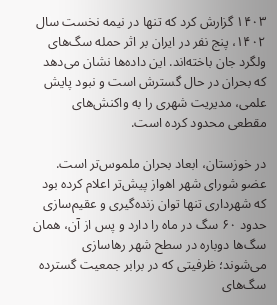۱۴۰۳ گزارش کرد که تنها در نیمه نخست سال ۱۴۰۲، پنج نفر در ایران بر اثر حمله سگ‌های ولگرد جان باخته‌اند. این داده‌ها نشان می‌دهد که بحران در حال گسترش است و نبود پایش علمی، مدیریت شهری را به واکنش‌های مقطعی محدود کرده است.

در خوزستان، ابعاد بحران ملموس‌تر است. عضو شورای شهر اهواز پیش‌تر اعلام کرده بود که شهرداری تنها توان زنده‌گیری و عقیم‌سازی حدود ۶۰ سگ در ماه را دارد و پس از آن، همان سگ‌ها دوباره در سطح شهر رهاسازی می‌شوند؛ ظرفیتی که در برابر جمعیت گسترده سگ‌های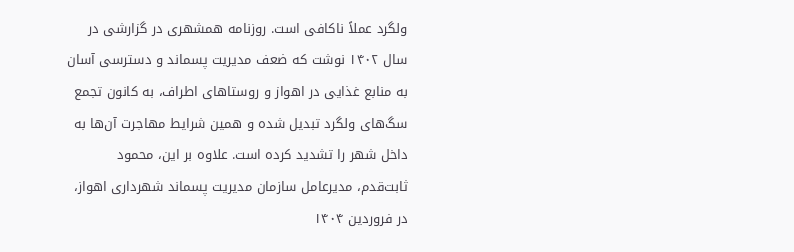ولگرد عملاً ناکافی است. روزنامه همشهری در گزارشی در سال ۱۴۰۲ نوشت که ضعف مدیریت پسماند و دسترسی آسان به منابع غذایی در اهواز و روستاهای اطراف، به کانون تجمع سگ‌های ولگرد تبدیل شده و همین شرایط مهاجرت آن‌ها به داخل شهر را تشدید کرده است. علاوه بر این، محمود ثابت‌قدم، مدیرعامل سازمان مدیریت پسماند شهرداری اهواز، در فروردین ۱۴۰۴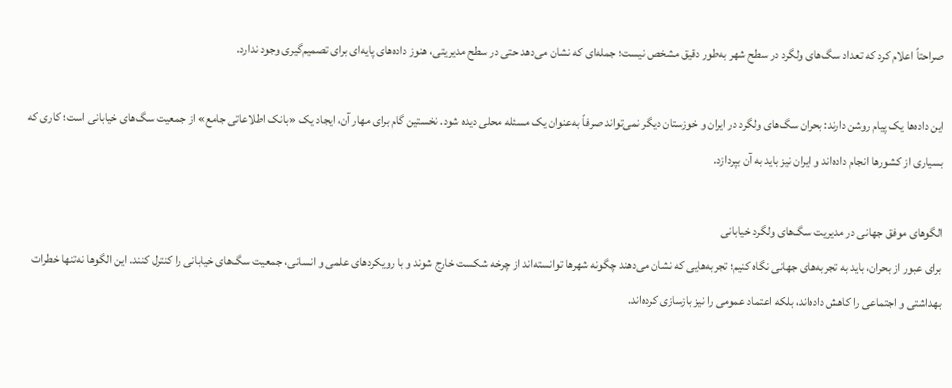صراحتاً اعلام کرد که تعداد سگ‌های ولگرد در سطح شهر به‌طور دقیق مشخص نیست؛ جمله‌ای که نشان می‌دهد حتی در سطح مدیریتی، هنوز داده‌های پایه‌ای برای تصمیم‌گیری وجود ندارد.

این داده‌ها یک پیام روشن دارند: بحران سگ‌های ولگرد در ایران و خوزستان دیگر نمی‌تواند صرفاً به‌عنوان یک مسئله محلی دیده شود. نخستین گام برای مهار آن، ایجاد یک «بانک اطلاعاتی جامع» از جمعیت سگ‌های خیابانی است؛ کاری که بسیاری از کشورها انجام داده‌اند و ایران نیز باید به آن بپردازد.

الگوهای موفق جهانی در مدیریت سگ‌های ولگرد خیابانی
برای عبور از بحران، باید به تجربه‌های جهانی نگاه کنیم؛ تجربه‌هایی که نشان می‌دهند چگونه شهرها توانسته‌اند از چرخه شکست خارج شوند و با رویکردهای علمی و انسانی، جمعیت سگ‌های خیابانی را کنترل کنند. این الگوها نه‌تنها خطرات بهداشتی و اجتماعی را کاهش داده‌اند، بلکه اعتماد عمومی را نیز بازسازی کرده‌اند.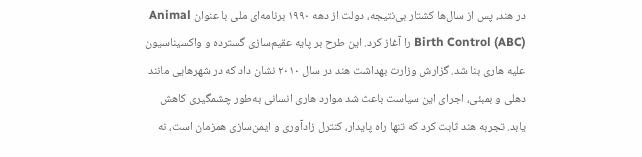در هند، پس از سال‌ها کشتار بی‌نتیجه، دولت از دهه ۱۹۹۰ برنامه‌ای ملی با عنوان Animal Birth Control (ABC) را آغاز کرد. این طرح بر پایه عقیم‌سازی گسترده و واکسیناسیون علیه هاری بنا شد. گزارش وزارت بهداشت هند در سال ۲۰۱۰ نشان داد که در شهرهایی مانند دهلی و بمبئی، اجرای این سیاست باعث شد موارد هاری انسانی به‌طور چشمگیری کاهش یابد. تجربه هند ثابت کرد که تنها راه پایدار، کنترل زادآوری و ایمن‌سازی همزمان است، نه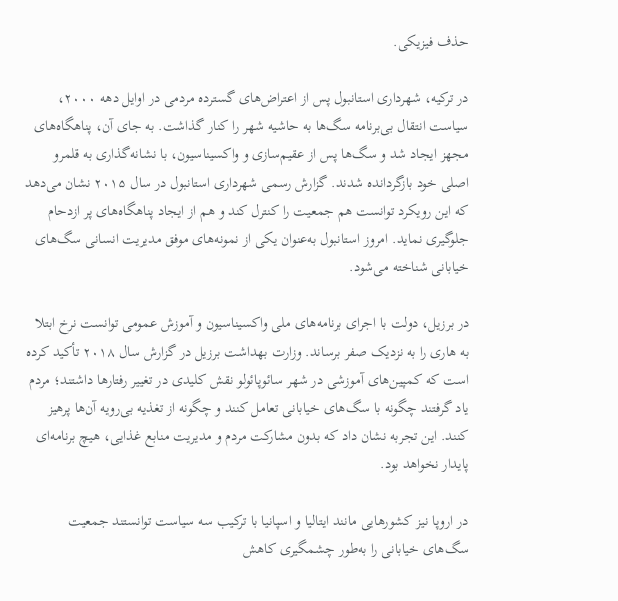حذف فیزیکی.

در ترکیه، شهرداری استانبول پس از اعتراض‌های گسترده مردمی در اوایل دهه ۲۰۰۰، سیاست انتقال بی‌برنامه سگ‌ها به حاشیه شهر را کنار گذاشت. به جای آن، پناهگاه‌های مجهز ایجاد شد و سگ‌ها پس از عقیم‌سازی و واکسیناسیون، با نشانه‌گذاری به قلمرو اصلی خود بازگردانده شدند. گزارش رسمی شهرداری استانبول در سال ۲۰۱۵ نشان می‌دهد که این رویکرد توانست هم جمعیت را کنترل کند و هم از ایجاد پناهگاه‌های پر ازدحام جلوگیری نماید. امروز استانبول به‌عنوان یکی از نمونه‌های موفق مدیریت انسانی سگ‌های خیابانی شناخته می‌شود.

در برزیل، دولت با اجرای برنامه‌های ملی واکسیناسیون و آموزش عمومی توانست نرخ ابتلا به هاری را به نزدیک صفر برساند. وزارت بهداشت برزیل در گزارش سال ۲۰۱۸ تأکید کرده است که کمپین‌های آموزشی در شهر سائوپائولو نقش کلیدی در تغییر رفتارها داشتند؛ مردم یاد گرفتند چگونه با سگ‌های خیابانی تعامل کنند و چگونه از تغذیه بی‌رویه آن‌ها پرهیز کنند. این تجربه نشان داد که بدون مشارکت مردم و مدیریت منابع غذایی، هیچ برنامه‌ای پایدار نخواهد بود.

در اروپا نیز کشورهایی مانند ایتالیا و اسپانیا با ترکیب سه سیاست توانستند جمعیت سگ‌های خیابانی را به‌طور چشمگیری کاهش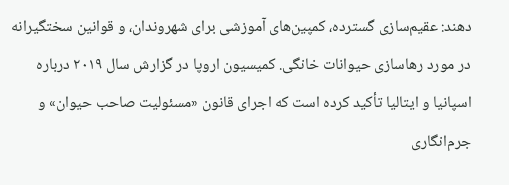دهند: عقیم‌سازی گسترده، کمپین‌های آموزشی برای شهروندان، و قوانین سختگیرانه در مورد رهاسازی حیوانات خانگی. کمیسیون اروپا در گزارش سال ۲۰۱۹ درباره اسپانیا و ایتالیا تأکید کرده است که اجرای قانون «مسئولیت صاحب حیوان» و جرم‌انگاری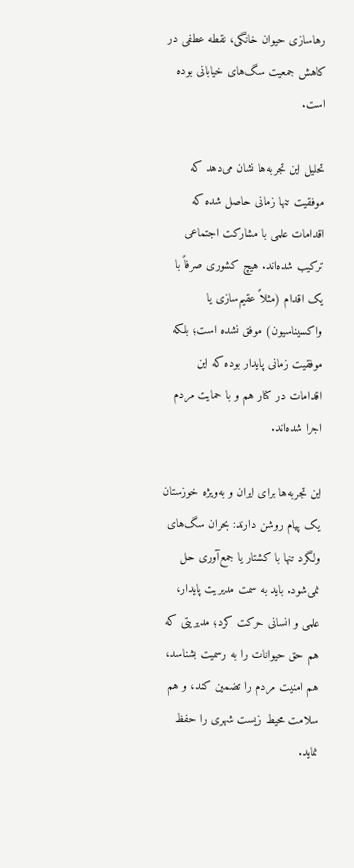رهاسازی حیوان خانگی، نقطه عطفی در کاهش جمعیت سگ‌های خیابانی بوده است.

تحلیل این تجربه‌ها نشان می‌دهد که موفقیت تنها زمانی حاصل شده که اقدامات علمی با مشارکت اجتماعی ترکیب شده‌اند. هیچ کشوری صرفاً با یک اقدام (مثلاً عقیم‌سازی یا واکسیناسیون) موفق نشده است؛ بلکه موفقیت زمانی پایدار بوده که این اقدامات در کنار هم و با حمایت مردم اجرا شده‌اند.

این تجربه‌ها برای ایران و به‌ویژه خوزستان یک پیام روشن دارند: بحران سگ‌های ولگرد تنها با کشتار یا جمع‌آوری حل نمی‌شود. باید به سمت مدیریت پایدار، علمی و انسانی حرکت کرد؛ مدیریتی که هم حق حیوانات را به رسمیت بشناسد، هم امنیت مردم را تضمین کند، و هم سلامت محیط زیست شهری را حفظ نماید.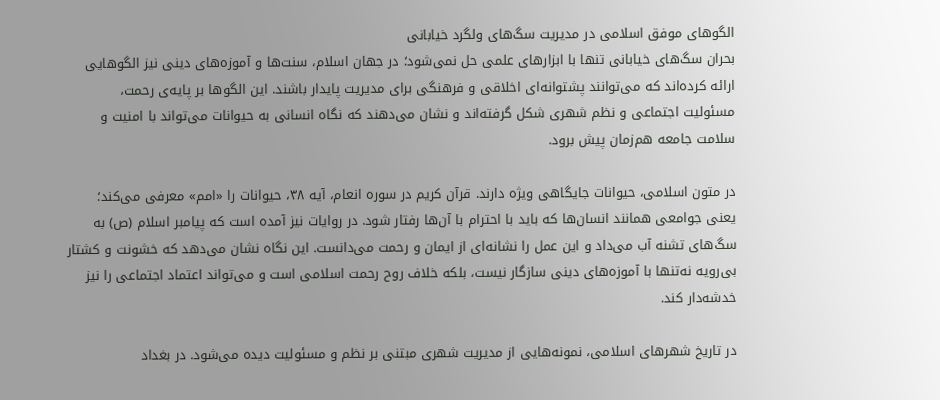الگوهای موفق اسلامی در مدیریت سگ‌های ولگرد خیابانی
بحران سگ‌های خیابانی تنها با ابزارهای علمی حل نمی‌شود؛ در جهان اسلام، سنت‌ها و آموزه‌های دینی نیز الگوهایی ارائه کرده‌اند که می‌توانند پشتوانه‌ای اخلاقی و فرهنگی برای مدیریت پایدار باشند. این الگوها بر پایه‌ی رحمت، مسئولیت اجتماعی و نظم شهری شکل گرفته‌اند و نشان می‌دهند که نگاه انسانی به حیوانات می‌تواند با امنیت و سلامت جامعه هم‌زمان پیش برود.

در متون اسلامی، حیوانات جایگاهی ویژه دارند. قرآن کریم در سوره انعام، آیه ۳۸، حیوانات را «امم» معرفی می‌کند؛ یعنی جوامعی همانند انسان‌ها که باید با احترام با آن‌ها رفتار شود. در روایات نیز آمده است که پیامبر اسلام (ص) به سگ‌های تشنه آب می‌داد و این عمل را نشانه‌ای از ایمان و رحمت می‌دانست. این نگاه نشان می‌دهد که خشونت و کشتار بی‌رویه نه‌تنها با آموزه‌های دینی سازگار نیست، بلکه خلاف روح رحمت اسلامی است و می‌تواند اعتماد اجتماعی را نیز خدشه‌دار کند.

در تاریخ شهرهای اسلامی، نمونه‌هایی از مدیریت شهری مبتنی بر نظم و مسئولیت دیده می‌شود. در بغداد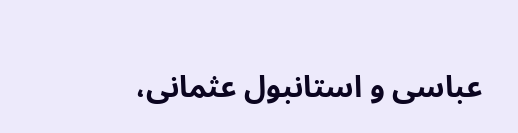عباسی و استانبول عثمانی،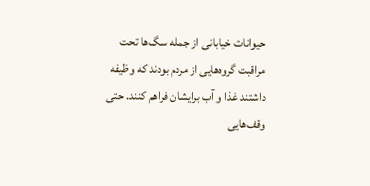حیوانات خیابانی از جمله سگ‌ها تحت مراقبت گروه‌هایی از مردم بودند که وظیفه داشتند غذا و آب برایشان فراهم کنند. حتی وقف‌هایی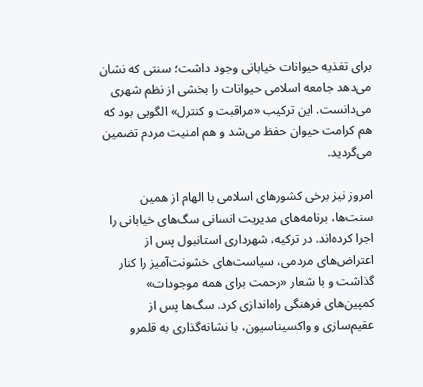برای تغذیه حیوانات خیابانی وجود داشت؛ سنتی که نشان می‌دهد جامعه اسلامی حیوانات را بخشی از نظم شهری می‌دانست. این ترکیب «مراقبت و کنترل» الگویی بود که هم کرامت حیوان حفظ می‌شد و هم امنیت مردم تضمین می‌گردید.

امروز نیز برخی کشورهای اسلامی با الهام از همین سنت‌ها، برنامه‌های مدیریت انسانی سگ‌های خیابانی را اجرا کرده‌اند. در ترکیه، شهرداری استانبول پس از اعتراض‌های مردمی، سیاست‌های خشونت‌آمیز را کنار گذاشت و با شعار «رحمت برای همه موجودات» کمپین‌های فرهنگی راه‌اندازی کرد. سگ‌ها پس از عقیم‌سازی و واکسیناسیون، با نشانه‌گذاری به قلمرو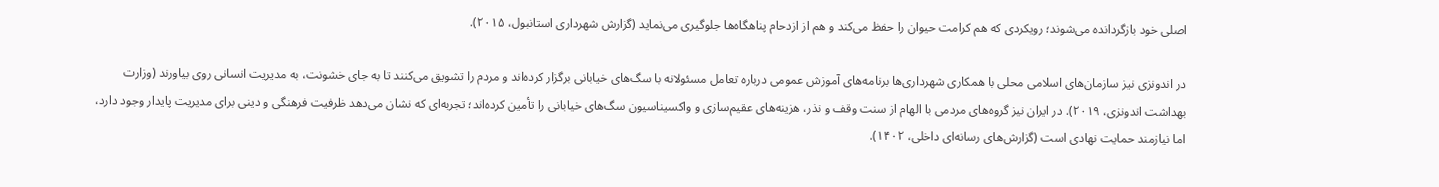اصلی خود بازگردانده می‌شوند؛ رویکردی که هم کرامت حیوان را حفظ می‌کند و هم از ازدحام پناهگاه‌ها جلوگیری می‌نماید (گزارش شهرداری استانبول، ۲۰۱۵).

در اندونزی نیز سازمان‌های اسلامی محلی با همکاری شهرداری‌ها برنامه‌های آموزش عمومی درباره تعامل مسئولانه با سگ‌های خیابانی برگزار کرده‌اند و مردم را تشویق می‌کنند تا به جای خشونت، به مدیریت انسانی روی بیاورند (وزارت بهداشت اندونزی، ۲۰۱۹). در ایران نیز گروه‌های مردمی با الهام از سنت وقف و نذر، هزینه‌های عقیم‌سازی و واکسیناسیون سگ‌های خیابانی را تأمین کرده‌اند؛ تجربه‌ای که نشان می‌دهد ظرفیت فرهنگی و دینی برای مدیریت پایدار وجود دارد، اما نیازمند حمایت نهادی است (گزارش‌های رسانه‌ای داخلی، ۱۴۰۲).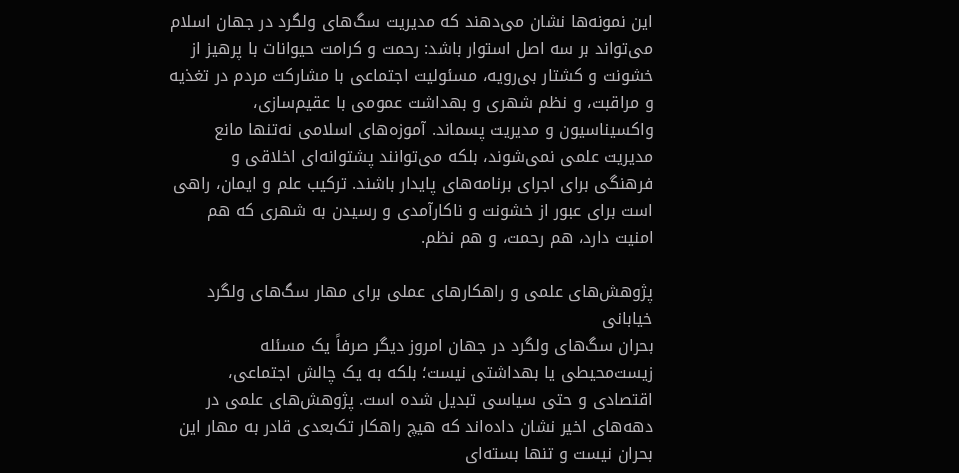این نمونه‌ها نشان می‌دهند که مدیریت سگ‌های ولگرد در جهان اسلام می‌تواند بر سه اصل استوار باشد: رحمت و کرامت حیوانات با پرهیز از خشونت و کشتار بی‌رویه، مسئولیت اجتماعی با مشارکت مردم در تغذیه و مراقبت، و نظم شهری و بهداشت عمومی با عقیم‌سازی، واکسیناسیون و مدیریت پسماند. آموزه‌های اسلامی نه‌تنها مانع مدیریت علمی نمی‌شوند، بلکه می‌توانند پشتوانه‌ای اخلاقی و فرهنگی برای اجرای برنامه‌های پایدار باشند. ترکیب علم و ایمان، راهی است برای عبور از خشونت و ناکارآمدی و رسیدن به شهری که هم امنیت دارد، هم رحمت، و هم نظم.

پژوهش‌های علمی و راهکارهای عملی برای مهار سگ‌های ولگرد خیابانی
بحران سگ‌های ولگرد در جهان امروز دیگر صرفاً یک مسئله زیست‌محیطی یا بهداشتی نیست؛ بلکه به یک چالش اجتماعی، اقتصادی و حتی سیاسی تبدیل شده است. پژوهش‌های علمی در دهه‌های اخیر نشان داده‌اند که هیچ راهکار تک‌بعدی قادر به مهار این بحران نیست و تنها بسته‌ای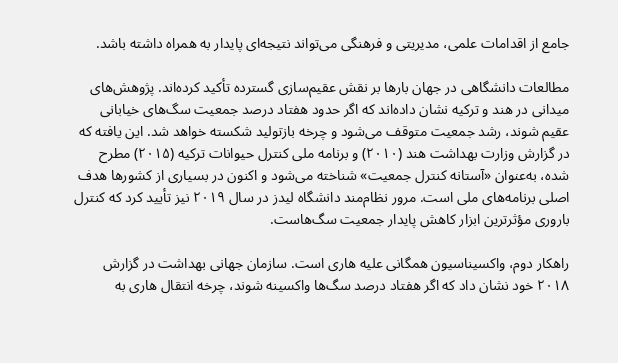جامع از اقدامات علمی، مدیریتی و فرهنگی می‌تواند نتیجه‌ای پایدار به همراه داشته باشد.

مطالعات دانشگاهی در جهان بارها بر نقش عقیم‌سازی گسترده تأکید کرده‌اند. پژوهش‌های میدانی در هند و ترکیه نشان داده‌اند که اگر حدود هفتاد درصد جمعیت سگ‌های خیابانی عقیم شوند، رشد جمعیت متوقف می‌شود و چرخه بازتولید شکسته خواهد شد. این یافته که در گزارش وزارت بهداشت هند (۲۰۱۰) و برنامه ملی کنترل حیوانات ترکیه (۲۰۱۵) مطرح شده، به‌عنوان «آستانه کنترل جمعیت» شناخته می‌شود و اکنون در بسیاری از کشورها هدف اصلی برنامه‌های ملی است. مرور نظام‌مند دانشگاه لیدز در سال ۲۰۱۹ نیز تأیید کرد که کنترل باروری مؤثرترین ابزار کاهش پایدار جمعیت سگ‌هاست.

راهکار دوم، واکسیناسیون همگانی علیه هاری است. سازمان جهانی بهداشت در گزارش ۲۰۱۸ خود نشان داد که اگر هفتاد درصد سگ‌ها واکسینه شوند، چرخه انتقال هاری به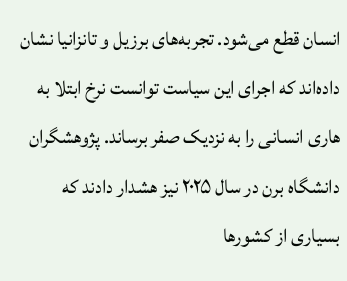انسان قطع می‌شود. تجربه‌های برزیل و تانزانیا نشان داده‌اند که اجرای این سیاست توانست نرخ ابتلا به هاری انسانی را به نزدیک صفر برساند. پژوهشگران دانشگاه برن در سال ۲۰۲۵ نیز هشدار دادند که بسیاری از کشورها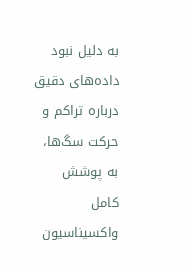به دلیل نبود داده‌های دقیق درباره تراکم و حرکت سگ‌ها، به پوشش کامل واکسیناسیون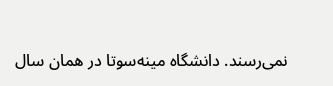نمی‌رسند. دانشگاه مینه‌سوتا در همان سال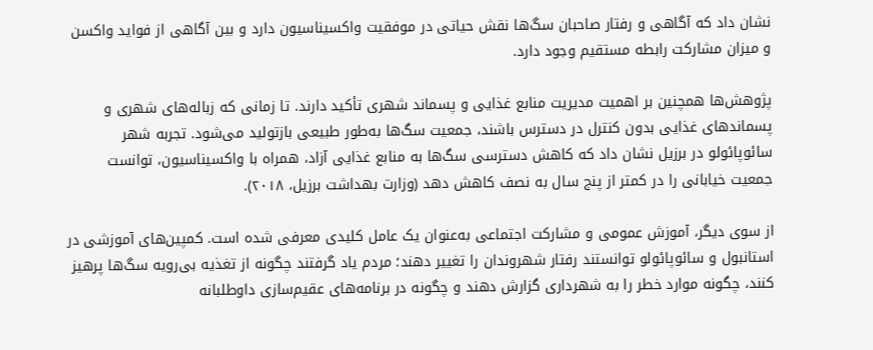نشان داد که آگاهی و رفتار صاحبان سگ‌ها نقش حیاتی در موفقیت واکسیناسیون دارد و بین آگاهی از فواید واکسن و میزان مشارکت رابطه مستقیم وجود دارد.

پژوهش‌ها همچنین بر اهمیت مدیریت منابع غذایی و پسماند شهری تأکید دارند. تا زمانی که زباله‌های شهری و پسماندهای غذایی بدون کنترل در دسترس باشند، جمعیت سگ‌ها به‌طور طبیعی بازتولید می‌شود. تجربه شهر سائوپائولو در برزیل نشان داد که کاهش دسترسی سگ‌ها به منابع غذایی آزاد، همراه با واکسیناسیون، توانست جمعیت خیابانی را در کمتر از پنج سال به نصف کاهش دهد (وزارت بهداشت برزیل، ۲۰۱۸).

از سوی دیگر، آموزش عمومی و مشارکت اجتماعی به‌عنوان یک عامل کلیدی معرفی شده است. کمپین‌های آموزشی در استانبول و سائوپائولو توانستند رفتار شهروندان را تغییر دهند؛ مردم یاد گرفتند چگونه از تغذیه بی‌رویه سگ‌ها پرهیز کنند، چگونه موارد خطر را به شهرداری گزارش دهند و چگونه در برنامه‌های عقیم‌سازی داوطلبانه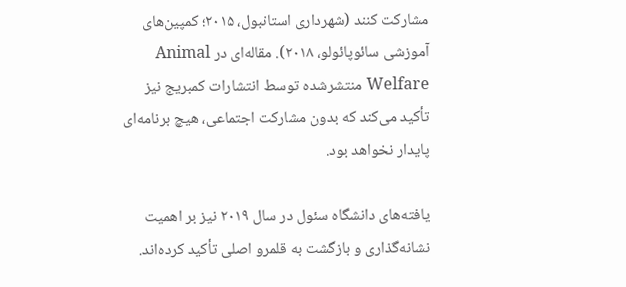مشارکت کنند (شهرداری استانبول، ۲۰۱۵؛ کمپین‌های آموزشی سائوپائولو، ۲۰۱۸). مقاله‌ای در Animal Welfare منتشرشده توسط انتشارات کمبریج نیز تأکید می‌کند که بدون مشارکت اجتماعی، هیچ برنامه‌ای پایدار نخواهد بود.

یافته‌های دانشگاه سئول در سال ۲۰۱۹ نیز بر اهمیت نشانه‌گذاری و بازگشت به قلمرو اصلی تأکید کرده‌اند.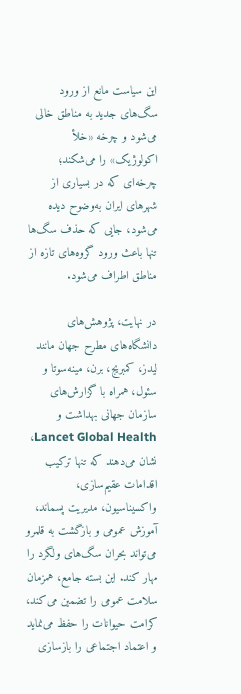این سیاست مانع از ورود سگ‌های جدید به مناطق خالی می‌شود و چرخه «خلأ اکولوژیک» را می‌شکند؛ چرخه‌ای که در بسیاری از شهرهای ایران به‌وضوح دیده می‌شود، جایی که حذف سگ‌ها تنها باعث ورود گروه‌های تازه از مناطق اطراف می‌شود.

در نهایت، پژوهش‌های دانشگاه‌های مطرح جهان مانند لیدز، کمبریج، برن، مینه‌سوتا و سئول، همراه با گزارش‌های سازمان جهانی بهداشت و Lancet Global Health، نشان می‌دهند که تنها ترکیب اقدامات عقیم‌سازی، واکسیناسیون، مدیریت پسماند، آموزش عمومی و بازگشت به قلمرو می‌تواند بحران سگ‌های ولگرد را مهار کند. این بسته جامع، همزمان سلامت عمومی را تضمین می‌کند، کرامت حیوانات را حفظ می‌نماید و اعتماد اجتماعی را بازسازی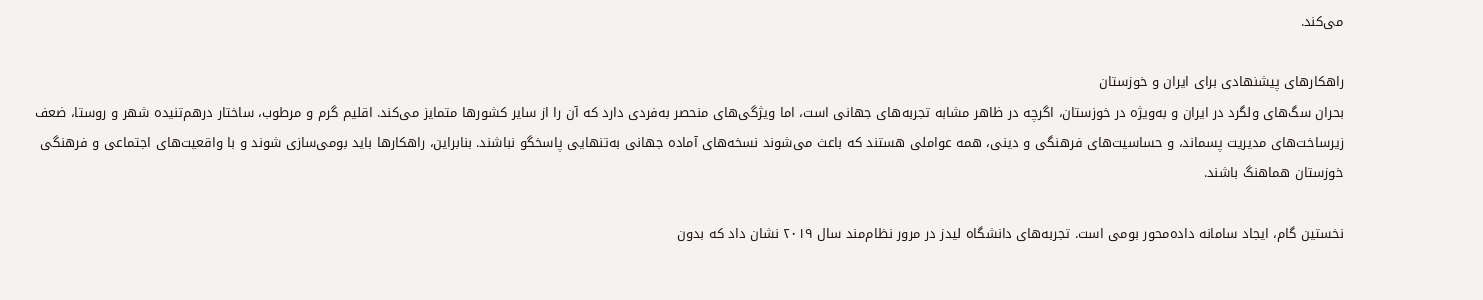می‌کند.

راهکارهای پیشنهادی برای ایران و خوزستان
بحران سگ‌های ولگرد در ایران و به‌ویژه در خوزستان، اگرچه در ظاهر مشابه تجربه‌های جهانی است، اما ویژگی‌های منحصر به‌فردی دارد که آن را از سایر کشورها متمایز می‌کند. اقلیم گرم و مرطوب، ساختار درهم‌تنیده شهر و روستا، ضعف زیرساخت‌های مدیریت پسماند، و حساسیت‌های فرهنگی و دینی، همه عواملی هستند که باعث می‌شوند نسخه‌های آماده جهانی به‌تنهایی پاسخگو نباشند. بنابراین، راهکارها باید بومی‌سازی شوند و با واقعیت‌های اجتماعی و فرهنگی خوزستان هماهنگ باشند.

نخستین گام، ایجاد سامانه داده‌محور بومی است. تجربه‌های دانشگاه لیدز در مرور نظام‌مند سال ۲۰۱۹ نشان داد که بدون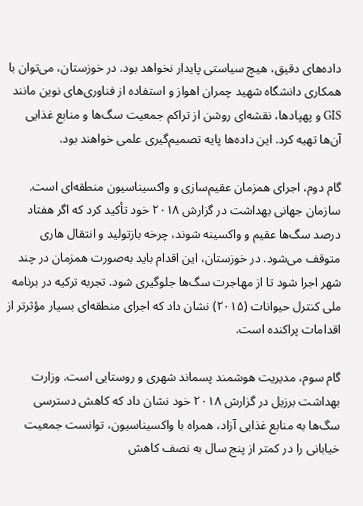داده‌های دقیق، هیچ سیاستی پایدار نخواهد بود. در خوزستان، می‌توان با همکاری دانشگاه شهید چمران اهواز و استفاده از فناوری‌های نوین مانند GIS و پهپادها، نقشه‌ای روشن از تراکم جمعیت سگ‌ها و منابع غذایی آن‌ها تهیه کرد. این داده‌ها پایه تصمیم‌گیری علمی خواهند بود.

گام دوم، اجرای همزمان عقیم‌سازی و واکسیناسیون منطقه‌ای است. سازمان جهانی بهداشت در گزارش ۲۰۱۸ خود تأکید کرد که اگر هفتاد درصد سگ‌ها عقیم و واکسینه شوند، چرخه بازتولید و انتقال هاری متوقف می‌شود. در خوزستان، این اقدام باید به‌صورت همزمان در چند شهر اجرا شود تا از مهاجرت سگ‌ها جلوگیری شود. تجربه ترکیه در برنامه ملی کنترل حیوانات (۲۰۱۵) نشان داد که اجرای منطقه‌ای بسیار مؤثرتر از اقدامات پراکنده است.

گام سوم، مدیریت هوشمند پسماند شهری و روستایی است. وزارت بهداشت برزیل در گزارش ۲۰۱۸ خود نشان داد که کاهش دسترسی سگ‌ها به منابع غذایی آزاد، همراه با واکسیناسیون، توانست جمعیت خیابانی را در کمتر از پنج سال به نصف کاهش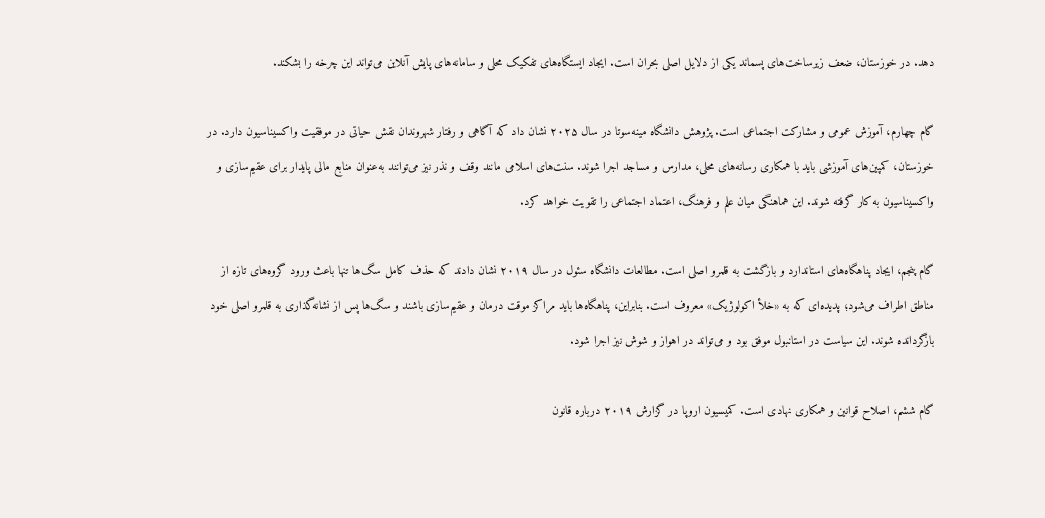دهد. در خوزستان، ضعف زیرساخت‌های پسماند یکی از دلایل اصلی بحران است. ایجاد ایستگاه‌های تفکیک محلی و سامانه‌های پایش آنلاین می‌تواند این چرخه را بشکند.

گام چهارم، آموزش عمومی و مشارکت اجتماعی است. پژوهش دانشگاه مینه‌سوتا در سال ۲۰۲۵ نشان داد که آگاهی و رفتار شهروندان نقش حیاتی در موفقیت واکسیناسیون دارد. در خوزستان، کمپین‌های آموزشی باید با همکاری رسانه‌های محلی، مدارس و مساجد اجرا شوند. سنت‌های اسلامی مانند وقف و نذر نیز می‌توانند به‌عنوان منابع مالی پایدار برای عقیم‌سازی و واکسیناسیون به کار گرفته شوند. این هماهنگی میان علم و فرهنگ، اعتماد اجتماعی را تقویت خواهد کرد.

گام پنجم، ایجاد پناهگاه‌های استاندارد و بازگشت به قلمرو اصلی است. مطالعات دانشگاه سئول در سال ۲۰۱۹ نشان دادند که حذف کامل سگ‌ها تنها باعث ورود گروه‌های تازه از مناطق اطراف می‌شود؛ پدیده‌ای که به «خلأ اکولوژیک» معروف است. بنابراین، پناهگاه‌ها باید مراکز موقت درمان و عقیم‌سازی باشند و سگ‌ها پس از نشانه‌گذاری به قلمرو اصلی خود بازگردانده شوند. این سیاست در استانبول موفق بود و می‌تواند در اهواز و شوش نیز اجرا شود.

گام ششم، اصلاح قوانین و همکاری نهادی است. کمیسیون اروپا در گزارش ۲۰۱۹ درباره قانون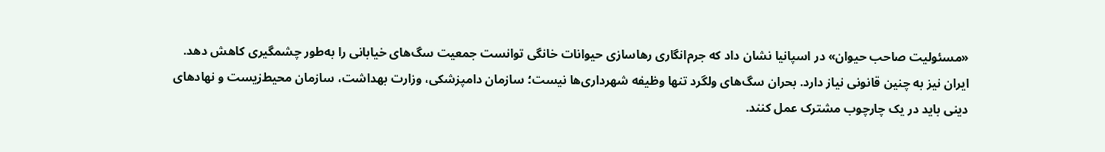«مسئولیت صاحب حیوان» در اسپانیا نشان داد که جرم‌انگاری رهاسازی حیوانات خانگی توانست جمعیت سگ‌های خیابانی را به‌طور چشمگیری کاهش دهد. ایران نیز به چنین قانونی نیاز دارد. بحران سگ‌های ولگرد تنها وظیفه شهرداری‌ها نیست؛ سازمان دامپزشکی، وزارت بهداشت، سازمان محیط‌زیست و نهادهای دینی باید در یک چارچوب مشترک عمل کنند.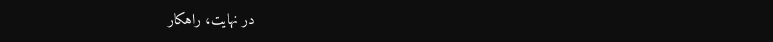در نهایت، راهکار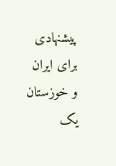پیشنهادی برای ایران و خوزستان یک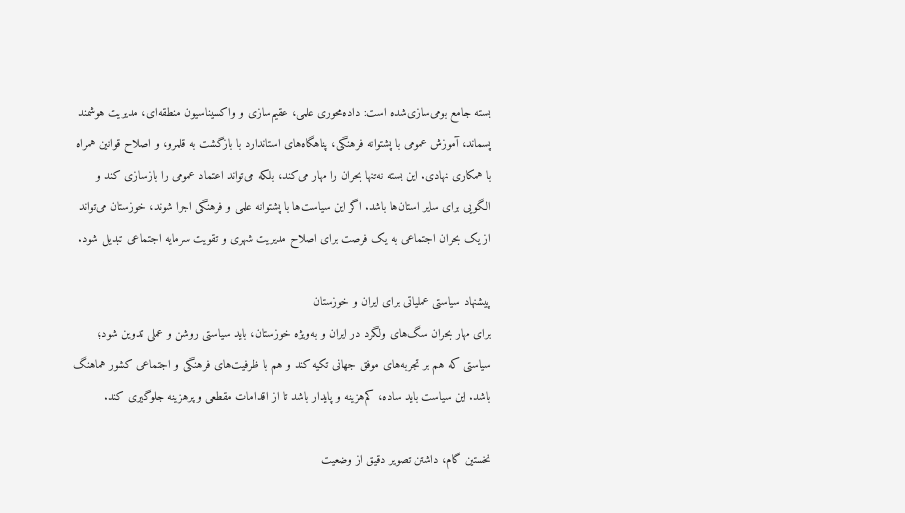بسته جامع بومی‌سازی‌شده است: داده‌محوری علمی، عقیم‌سازی و واکسیناسیون منطقه‌ای، مدیریت هوشمند پسماند، آموزش عمومی با پشتوانه فرهنگی، پناهگاه‌های استاندارد با بازگشت به قلمرو، و اصلاح قوانین همراه با همکاری نهادی. این بسته نه‌تنها بحران را مهار می‌کند، بلکه می‌تواند اعتماد عمومی را بازسازی کند و الگویی برای سایر استان‌ها باشد. اگر این سیاست‌ها با پشتوانه علمی و فرهنگی اجرا شوند، خوزستان می‌تواند از یک بحران اجتماعی به یک فرصت برای اصلاح مدیریت شهری و تقویت سرمایه اجتماعی تبدیل شود.

پیشنهاد سیاستی عملیاتی برای ایران و خوزستان
برای مهار بحران سگ‌های ولگرد در ایران و به‌ویژه خوزستان، باید سیاستی روشن و عملی تدوین شود؛ سیاستی که هم بر تجربه‌های موفق جهانی تکیه کند و هم با ظرفیت‌های فرهنگی و اجتماعی کشور هماهنگ باشد. این سیاست باید ساده، کم‌هزینه و پایدار باشد تا از اقدامات مقطعی و پرهزینه جلوگیری کند.

نخستین گام، داشتن تصویر دقیق از وضعیت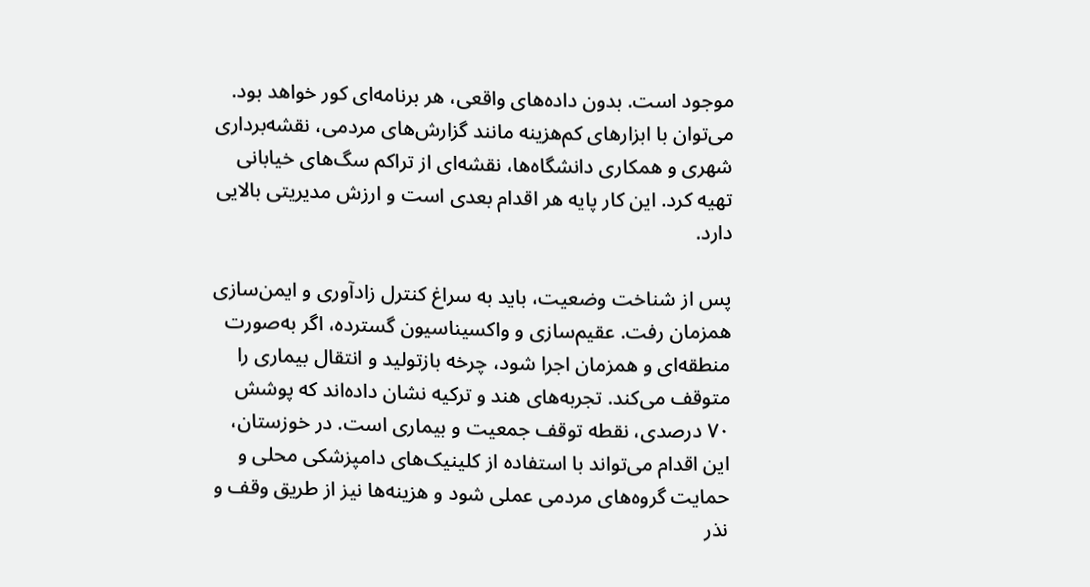موجود است. بدون داده‌های واقعی، هر برنامه‌ای کور خواهد بود. می‌توان با ابزارهای کم‌هزینه مانند گزارش‌های مردمی، نقشه‌برداری شهری و همکاری دانشگاه‌ها، نقشه‌ای از تراکم سگ‌های خیابانی تهیه کرد. این کار پایه هر اقدام بعدی است و ارزش مدیریتی بالایی دارد.

پس از شناخت وضعیت، باید به سراغ کنترل زادآوری و ایمن‌سازی همزمان رفت. عقیم‌سازی و واکسیناسیون گسترده، اگر به‌صورت منطقه‌ای و همزمان اجرا شود، چرخه بازتولید و انتقال بیماری را متوقف می‌کند. تجربه‌های هند و ترکیه نشان داده‌اند که پوشش ۷۰ درصدی، نقطه توقف جمعیت و بیماری است. در خوزستان، این اقدام می‌تواند با استفاده از کلینیک‌های دامپزشکی محلی و حمایت گروه‌های مردمی عملی شود و هزینه‌ها نیز از طریق وقف و نذر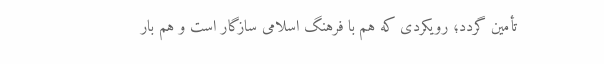تأمین گردد؛ رویکردی که هم با فرهنگ اسلامی سازگار است و هم بار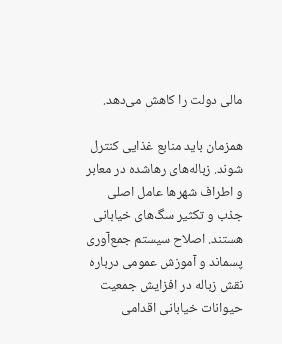مالی دولت را کاهش می‌دهد.

همزمان باید منابع غذایی کنترل شوند. زباله‌های رهاشده در معابر و اطراف شهرها عامل اصلی جذب و تکثیر سگ‌های خیابانی هستند. اصلاح سیستم جمع‌آوری پسماند و آموزش عمومی درباره نقش زباله در افزایش جمعیت حیوانات خیابانی اقدامی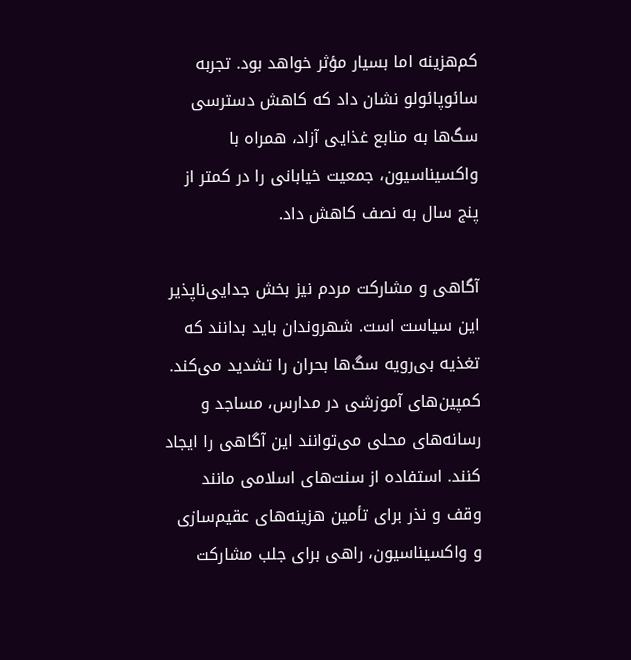کم‌هزینه اما بسیار مؤثر خواهد بود. تجربه سائوپائولو نشان داد که کاهش دسترسی سگ‌ها به منابع غذایی آزاد، همراه با واکسیناسیون، جمعیت خیابانی را در کمتر از پنج سال به نصف کاهش داد.

آگاهی و مشارکت مردم نیز بخش جدایی‌ناپذیر این سیاست است. شهروندان باید بدانند که تغذیه بی‌رویه سگ‌ها بحران را تشدید می‌کند. کمپین‌های آموزشی در مدارس، مساجد و رسانه‌های محلی می‌توانند این آگاهی را ایجاد کنند. استفاده از سنت‌های اسلامی مانند وقف و نذر برای تأمین هزینه‌های عقیم‌سازی و واکسیناسیون، راهی برای جلب مشارکت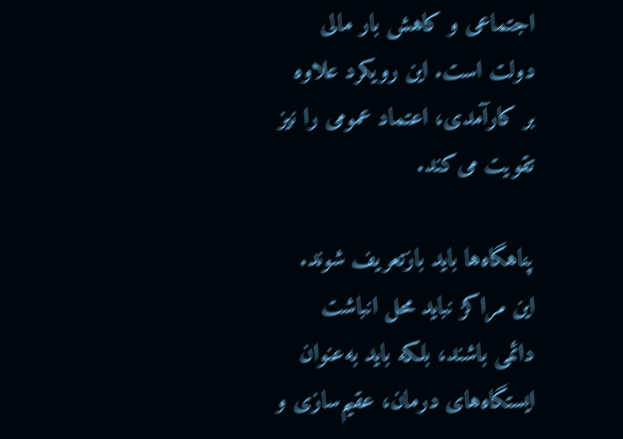اجتماعی و کاهش بار مالی دولت است. این رویکرد علاوه بر کارآمدی، اعتماد عمومی را نیز تقویت می‌کند.

پناهگاه‌ها باید بازتعریف شوند. این مراکز نباید محل انباشت دائمی باشند، بلکه باید به‌عنوان ایستگاه‌های درمان، عقیم‌سازی و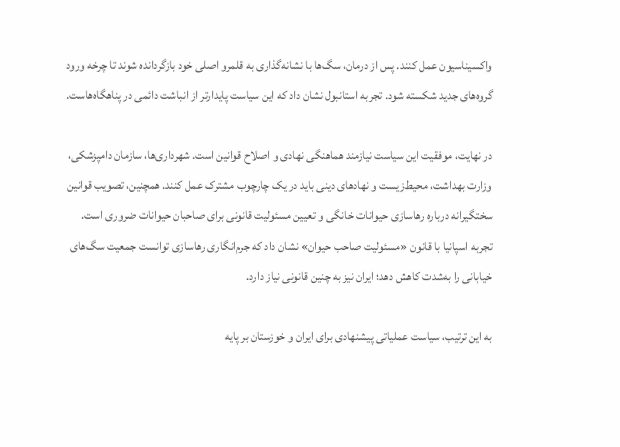واکسیناسیون عمل کنند. پس از درمان، سگ‌ها با نشانه‌گذاری به قلمرو اصلی خود بازگردانده شوند تا چرخه ورود گروه‌های جدید شکسته شود. تجربه استانبول نشان داد که این سیاست پایدارتر از انباشت دائمی در پناهگاه‌هاست.

در نهایت، موفقیت این سیاست نیازمند هماهنگی نهادی و اصلاح قوانین است. شهرداری‌ها، سازمان دامپزشکی، وزارت بهداشت، محیط‌زیست و نهادهای دینی باید در یک چارچوب مشترک عمل کنند. همچنین، تصویب قوانین سختگیرانه درباره رهاسازی حیوانات خانگی و تعیین مسئولیت قانونی برای صاحبان حیوانات ضروری است. تجربه اسپانیا با قانون «مسئولیت صاحب حیوان» نشان داد که جرم‌انگاری رهاسازی توانست جمعیت سگ‌های خیابانی را به‌شدت کاهش دهد؛ ایران نیز به چنین قانونی نیاز دارد.

به این ترتیب، سیاست عملیاتی پیشنهادی برای ایران و خوزستان بر پایه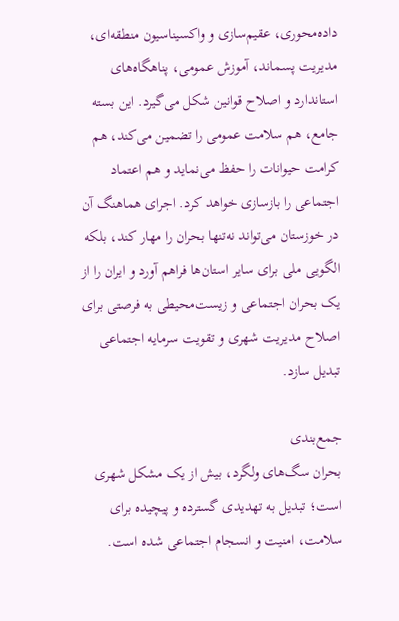داده‌محوری، عقیم‌سازی و واکسیناسیون منطقه‌ای، مدیریت پسماند، آموزش عمومی، پناهگاه‌های استاندارد و اصلاح قوانین شکل می‌گیرد. این بسته جامع، هم سلامت عمومی را تضمین می‌کند، هم کرامت حیوانات را حفظ می‌نماید و هم اعتماد اجتماعی را بازسازی خواهد کرد. اجرای هماهنگ آن در خوزستان می‌تواند نه‌تنها بحران را مهار کند، بلکه الگویی ملی برای سایر استان‌ها فراهم آورد و ایران را از یک بحران اجتماعی و زیست‌محیطی به فرصتی برای اصلاح مدیریت شهری و تقویت سرمایه اجتماعی تبدیل سازد.

جمع‌بندی
بحران سگ‌های ولگرد، بیش از یک مشکل شهری است؛ تبدیل به تهدیدی گسترده و پیچیده برای سلامت، امنیت و انسجام اجتماعی شده است.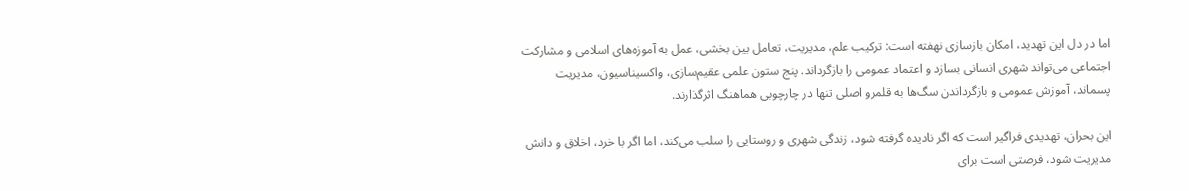اما در دل این تهدید، امکان بازسازی نهفته است: ترکیب علم، مدیریت، تعامل بین بخشی، عمل به آموزه‌های اسلامی و مشارکت اجتماعی می‌تواند شهری انسانی بسازد و اعتماد عمومی را بازگرداند. پنج ستون علمی عقیم‌سازی، واکسیناسیون، مدیریت پسماند، آموزش عمومی و بازگرداندن سگ‌ها به قلمرو اصلی تنها در چارچوبی هماهنگ اثرگذارند.

این بحران، تهدیدی فراگیر است که اگر نادیده گرفته شود، زندگی شهری و روستایی را سلب می‌کند، اما اگر با خرد، اخلاق و دانش مدیریت شود، فرصتی است برای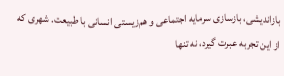بازاندیشی، بازسازی سرمایه اجتماعی و هم‌زیستی انسانی با طبیعت. شهری که از این تجربه عبرت گیرد، نه تنها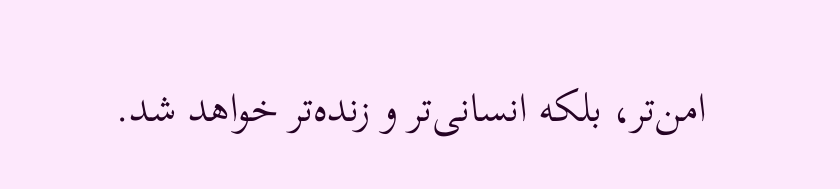امن‌تر، بلکه انسانی‌تر و زنده‌تر خواهد شد.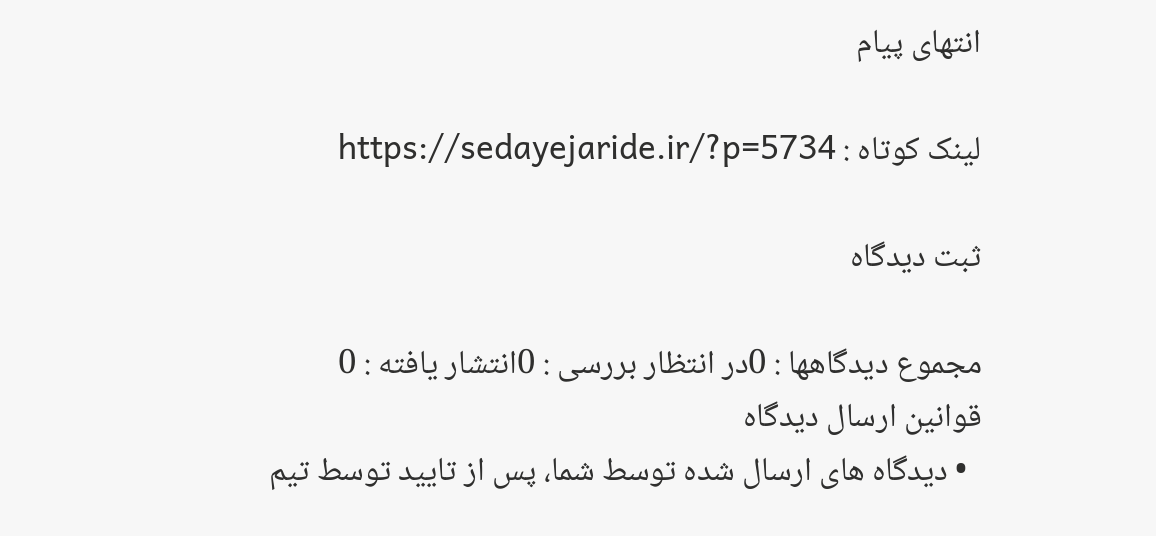انتهای پیام

لینک کوتاه : https://sedayejaride.ir/?p=5734

ثبت دیدگاه

مجموع دیدگاهها : 0در انتظار بررسی : 0انتشار یافته : 0
قوانین ارسال دیدگاه
  • دیدگاه های ارسال شده توسط شما، پس از تایید توسط تیم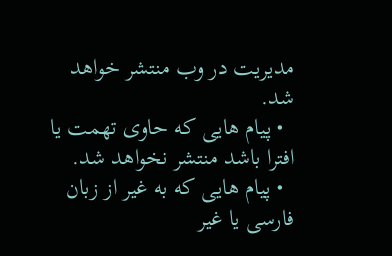مدیریت در وب منتشر خواهد شد.
  • پیام هایی که حاوی تهمت یا افترا باشد منتشر نخواهد شد.
  • پیام هایی که به غیر از زبان فارسی یا غیر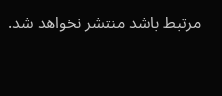مرتبط باشد منتشر نخواهد شد.